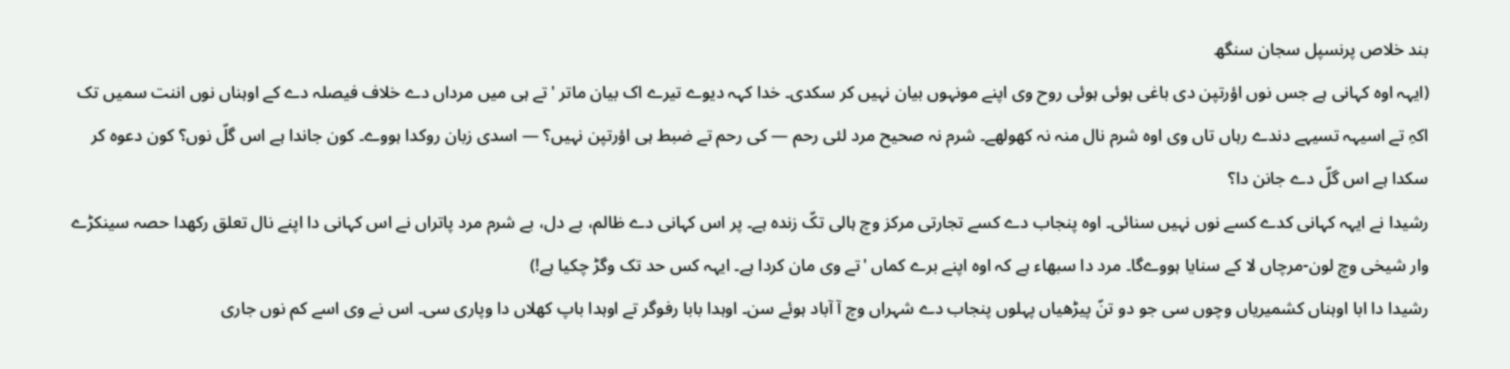بند خلاص پرنسپل سجان سنگھ
(ایہہ اوہ کہانی ہے جس نوں اؤرتپن دی باغی ہوئی ہوئی روح وی اپنے مونہوں بیان نہیں کر سکدی۔ خدا کہہ دیوے تیرے اک بیان ماتر 'تے ہی میں مرداں دے خلاف فیصلہ دے کے اوہناں نوں اننت سمیں تک اکہِ تے اسیہہ تسیہے دندے رہاں تاں وی اوہ شرم نال منہ نہ کھولھے۔ شرم نہ صحیح مرد لئی رحم — کی رحم تے ضبط ہی اؤرتپن نہیں؟ — اسدی زبان روکدا ہووے۔ کون جاندا ہے اس گلّ نوں؟ کون دعوہ کر سکدا ہے اس گلّ دے جانن دا؟
رشیدا نے ایہہ کہانی کدے کسے نوں نہیں سنائی۔ اوہ پنجاب دے کسے تجارتی مرکز وچ ہالی تکّ زندہ ہے۔ پر اس کہانی دے ظالم، بے دل، بے شرم مرد پاتراں نے اس کہانی دا اپنے نال تعلق رکھدا حصہ سینکڑے وار شیخی وچ لون-مرچاں لا کے سنایا ہووےگا۔ مرد دا سبھاء ہے کہ اوہ اپنے برے کماں 'تے وی مان کردا ہے۔ ایہہ کس حد تک وگڑ چکیا ہے!)
رشیدا دا ابا اوہناں کشمیریاں وچوں سی جو دو تنّ پیڑھیاں پہلوں پنجاب دے شہراں وچ آ آباد ہوئے سن۔ اوہدا بابا رفوگر تے اوہدا باپ کھلاں دا وپاری سی۔ اس نے وی اسے کم نوں جاری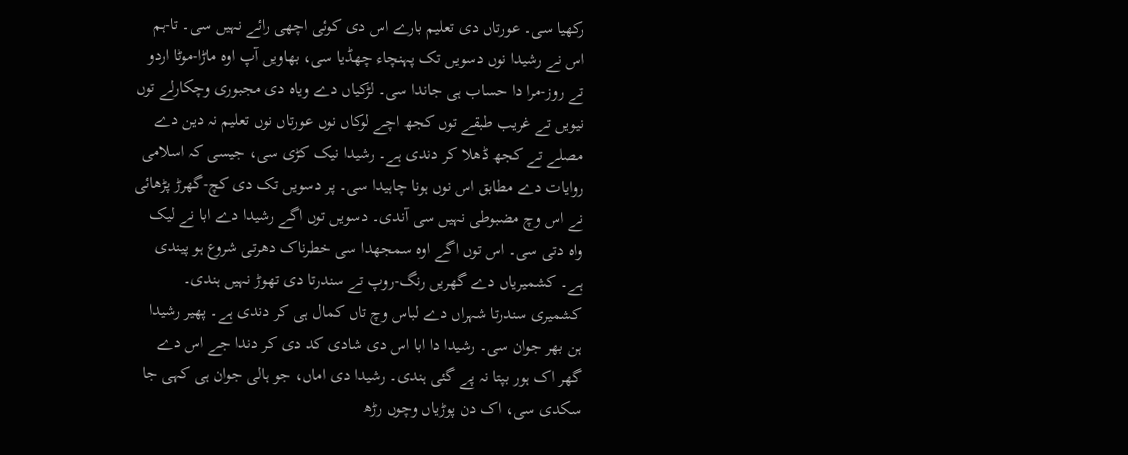رکھیا سی۔ عورتاں دی تعلیم بارے اس دی کوئی اچھی رائے نہیں سی۔ تا-ہم اس نے رشیدا نوں دسویں تک پہنچاء چھڈیا سی، بھاویں آپ اوہ ماڑا-موٹا اردو تے روز-مرا دا حساب ہی جاندا سی۔ لڑکیاں دے ویاہ دی مجبوری وچکارلے توں نیویں تے غریب طبقے توں کجھ اچے لوکاں نوں عورتاں نوں تعلیم نہ دین دے مصلے تے کجھ ڈھلا کر دندی ہے۔ رشیدا نیک کڑی سی، جیسی کہ اسلامی روایات دے مطابق اس نوں ہونا چاہیدا سی۔ پر دسویں تک دی کچ-گھرڑ پڑھائی نے اس وچ مضبوطی نہیں سی آندی۔ دسویں توں اگے رشیدا دے ابا نے لیک واہ دتی سی۔ اس توں اگے اوہ سمجھدا سی خطرناک دھرتی شروع ہو پیندی ہے۔ کشمیریاں دے گھریں رنگ-روپ تے سندرتا دی تھوڑ نہیں ہندی۔ کشمیری سندرتا شہراں دے لباس وچ تاں کمال ہی کر دندی ہے۔ پھیر رشیدا ہن بھر جوان سی۔ رشیدا دا ابا اس دی شادی کد دی کر دندا جے اس دے گھر اک ہور بپتا نہ پے گئی ہندی۔ رشیدا دی اماں، جو ہالی جوان ہی کہی جا سکدی سی، اک دن پوڑیاں وچوں رڑھ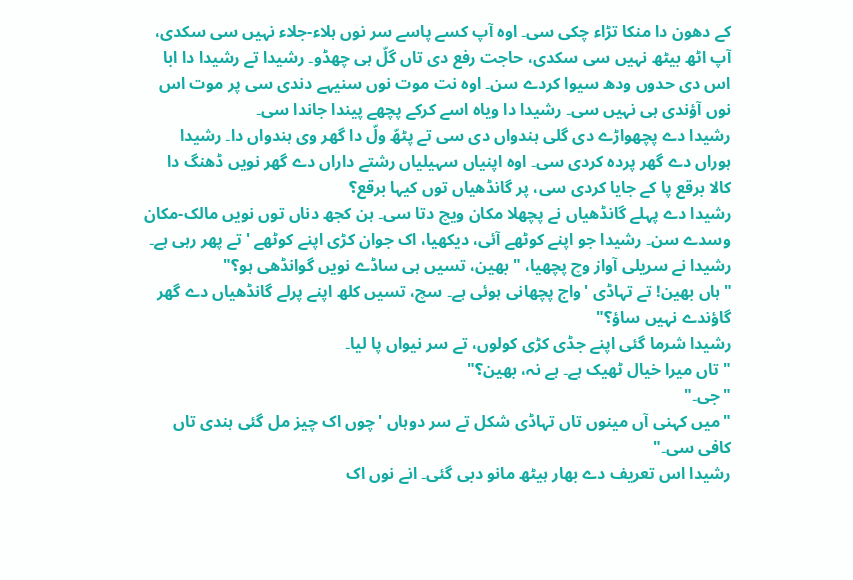کے دھون دا منکا تڑاء چکی سی۔ اوہ آپ کسے پاسے سر نوں ہلاء-جلاء نہیں سی سکدی، آپ اٹھ بیٹھ نہیں سی سکدی، حاجت رفع دی تاں گلّ ہی چھڈو۔ رشیدا تے رشیدا دا ابا اس دی حدوں ودھ سیوا کردے سن۔ اوہ نت موت نوں سنیہے دندی سی پر موت اس نوں آؤندی ہی نہیں سی۔ رشیدا دا ویاہ اسے کرکے پچھے پیندا جاندا سی۔
رشیدا دے پچھواڑے دی گلی ہندواں دی سی تے پٹھّ ولّ دا گھر وی ہندواں دا۔ رشیدا ہوراں دے گھر پردہ کردی سی۔ اوہ اپنیاں سہیلیاں رشتے داراں دے گھر نویں ڈھنگ دا کالا برقع پا کے جایا کردی سی، پر گانڈھیاں توں کیہا برقع؟
رشیدا دے پہلے گانڈھیاں نے پچھلا مکان ویچ دتا سی۔ ہن کجھ دناں توں نویں مالک-مکان وسدے سن۔ رشیدا جو اپنے کوٹھے آئی، دیکھیا، اک جوان کڑی اپنے کوٹھے 'تے پھر رہی ہے۔
رشیدا نے سریلی آواز وچ پچھیا، "بھین، تسیں ہی ساڈے نویں گوانڈھی ہو؟"
"ہاں بھین! تے تہاڈی 'واج پچھانی ہوئی ہے۔ سچ، تسیں کلھ اپنے پرلے گانڈھیاں دے گھر گاؤندے نہیں ساؤ؟"
رشیدا شرما گئی اپنے جڈی کڑی کولوں، تے سر نیواں پا لیا۔
"تاں میرا خیال ٹھیک ہے۔ ہے نہ، بھین؟"
"جی۔"
"میں کہنی آں مینوں تاں تہاڈی شکل تے سر دوہاں 'چوں اک چیز مل گئی ہندی تاں کافی سی۔"
رشیدا اس تعریف دے بھار ہیٹھ مانو دبی گئی۔ انے نوں اک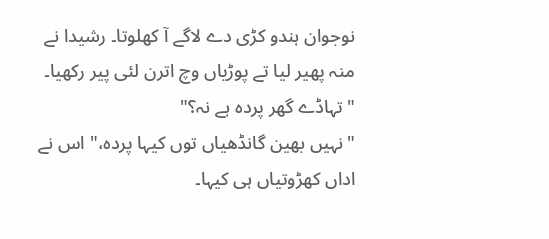نوجوان ہندو کڑی دے لاگے آ کھلوتا۔ رشیدا نے منہ پھیر لیا تے پوڑیاں وچ اترن لئی پیر رکھیا۔
"تہاڈے گھر پردہ ہے نہ؟"
"نہیں بھین گانڈھیاں توں کیہا پردہ،" اس نے اداں کھڑوتیاں ہی کیہا۔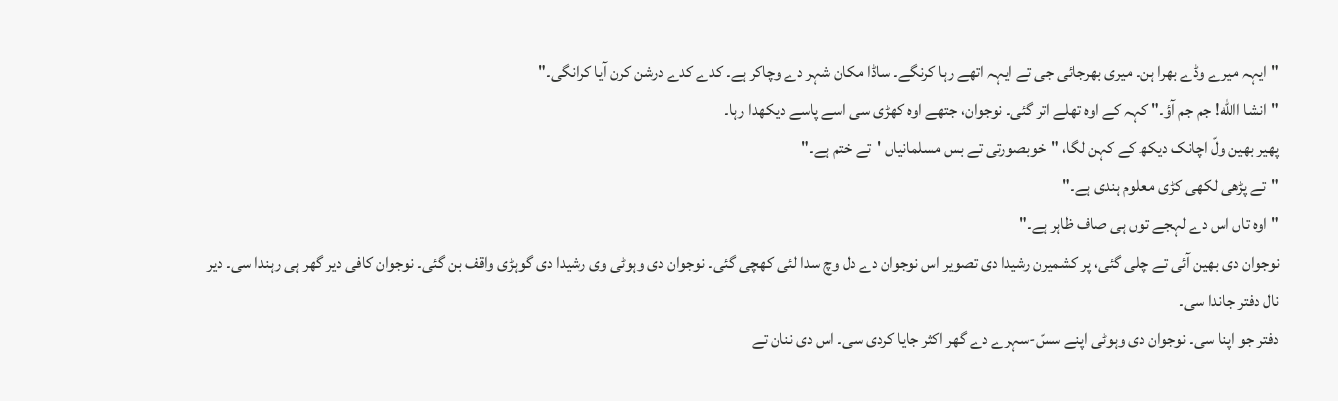"ایہہ میرے وڈے بھرا ہن۔ میری بھرجائی جی تے ایہہ اتھے رہا کرنگے۔ ساڈا مکان شہر دے وچاکر ہے۔ کدے کدے درشن کرن آیا کرانگی۔"
"انشا االله! جم جم آؤ۔" کہہ کے اوہ تھلے اتر گئی۔ نوجوان، جتھے اوہ کھڑی سی اسے پاسے دیکھدا رہا۔
پھیر بھین ولّ اچانک دیکھ کے کہن لگا، "خوبصورتی تے بس مسلمانیاں 'تے ختم ہے۔"
"تے پڑھی لکھی کڑی معلوم ہندی ہے۔"
"اوہ تاں اس دے لہجے توں ہی صاف ظاہر ہے۔"
نوجوان دی بھین آئی تے چلی گئی، پر کشمیرن رشیدا دی تصویر اس نوجوان دے دل وچ سدا لئی کھچی گئی۔ نوجوان دی وہوٹی وی رشیدا دی گوہڑی واقف بن گئی۔ نوجوان کافی دیر گھر ہی رہندا سی۔ دیر نال دفتر جاندا سی۔
دفتر جو اپنا سی۔ نوجوان دی وہوٹی اپنے سسّ-سہرے دے گھر اکثر جایا کردی سی۔ اس دی ننان تے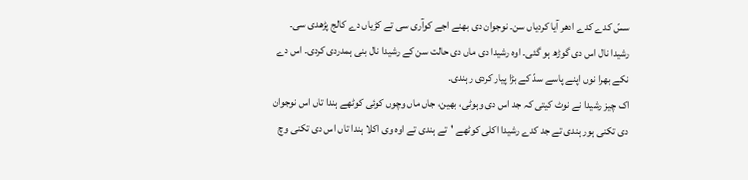سسّ کدے کدے ادھر آیا کردیاں سن۔ نوجوان دی بھنے اجے کوآری سی تے کڑیاں دے کالج پڑھدی سی۔ رشیدا نال اس دی گوڑھ ہو گئی۔ اوہ رشیدا دی ماں دی حالت سن کے رشیدا نال بنی ہمدردی کردی۔ اس دے نکے بھرا نوں اپنے پاسے سدّ کے بڑا پیار کردی رہندی۔
اک چیز رشیدا نے نوٹ کیتی کہ جد اس دی وہوٹی، بھین، جاں ماں وچوں کوئی کوٹھے ہندا تاں اس نوجوان دی تکنی ہور ہندی تے جد کدے رشیدا اکلی کوٹھے 'تے ہندی تے اوہ وی اکلا ہندا تاں اس دی تکنی وچ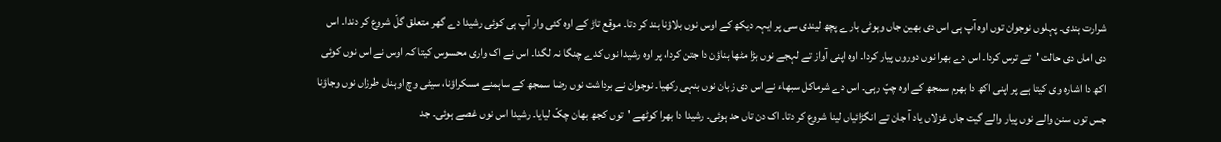شرارت ہندی۔ پہلوں نوجوان توں اوہ آپ ہی اس دی بھین جاں وہوٹی بارے پچھ لیندی سی پر ایہہ دیکھ کے اوس نوں بلاؤنا بند کر دتا۔ موقع تاڑ کے اوہ کئی وار آپ ہی کوئی رشیدا دے گھر متعلق گلّ شروع کر دندا۔ اس دی اماں دی حالت 'تے ترس کردا۔ اس دے بھرا نوں دوروں پیار کردا۔ اوہ اپنی آواز تے لہجے نوں بڑا مٹھا بناؤن دا جتن کردا، پر اوہ رشیدا نوں کدے چنگا نہ لگدا۔ اس نے اک واری محسوس کیتا کہ اوس نے اس نوں کوئی اکھ دا اشارہ وی کیتا ہے پر اپنی اکھ دا بھرم سمجھ کے اوہ چپّ رہی۔ اس دے شرماکل سبھاء نے اس دی زبان نوں بنہی رکھیا۔ نوجوان نے برداشت نوں رضا سمجھ کے ساہمنے مسکراؤنا، سیٹی وچ اوہناں طرزاں نوں وجاؤنا جس توں سنن والے نوں پیار والے گیت جاں غزلاں یاد آ جان تے انگڑائیاں لینا شروع کر دتا۔ اک دن تاں حد ہوئی۔ رشیدا دا بھرا کوٹھے 'توں کجھ بھان چکّ لیایا۔ رشیدا اس نوں غصے ہوئی۔ جد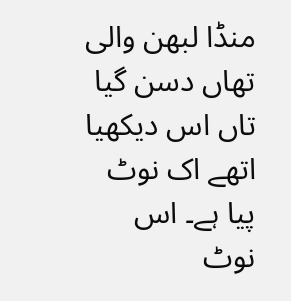منڈا لبھن والی تھاں دسن گیا تاں اس دیکھیا اتھے اک نوٹ پیا ہے۔ اس نوٹ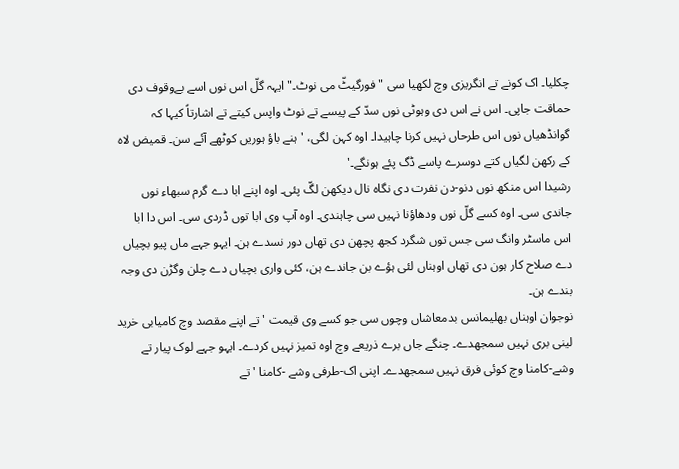چکلیا۔ اک کونے تے انگریزی وچ لکھیا سی "فورگیٹّ می نوٹ۔" ایہہ گلّ اس نوں اسے بےوقوف دی حماقت جاپی۔ اس نے اس دی وہوٹی نوں سدّ کے پیسے تے نوٹ واپس کیتے تے اشارتاً کیہا کہ گوانڈھیاں نوں اس طرحاں نہیں کرنا چاہیدا۔ اوہ کہن لگی، 'ہنے باؤ ہوریں کوٹھے آئے سن۔ قمیض لاہ کے رکھن لگیاں کتے دوسرے پاسے ڈگ پئے ہونگے۔'
رشیدا اس منکھ نوں دنو-دن نفرت دی نگاہ نال دیکھن لگّ پئی۔ اوہ اپنے ابا دے گرم سبھاء نوں جاندی سی۔ اوہ کسے گلّ نوں ودھاؤنا نہیں سی چاہندی۔ اوہ آپ وی ابا توں ڈردی سی۔ اس دا ابا اس ماسٹر وانگ سی جس توں شگرد کجھ پچھن دی تھاں دور نسدے ہن۔ ایہو جہے ماں پیو بچیاں دے صلاح کار ہون دی تھاں اوہناں لئی ہؤے بن جاندے ہن، کئی واری بچیاں دے چلن وگڑن دی وجہ بندے ہن۔
نوجوان اوہناں بھلیمانس بدمعاشاں وچوں سی جو کسے وی قیمت 'تے اپنے مقصد وچ کامیابی خرید لینی بری نہیں سمجھدے۔ چنگے جاں برے ذریعے وچ اوہ تمیز نہیں کردے۔ ایہو جہے لوک پیار تے وشے-کامنا وچ کوئی فرق نہیں سمجھدے۔ اپنی اک-طرفی وشے -کامنا 'تے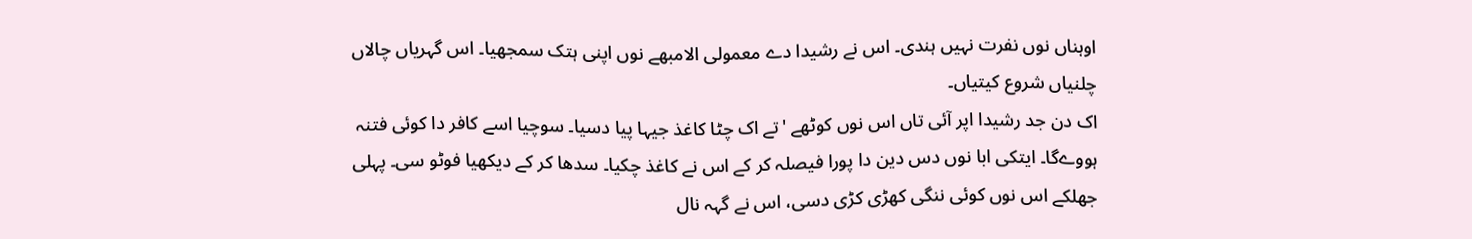اوہناں نوں نفرت نہیں ہندی۔ اس نے رشیدا دے معمولی الامبھے نوں اپنی ہتک سمجھیا۔ اس گہریاں چالاں چلنیاں شروع کیتیاں۔
اک دن جد رشیدا اپر آئی تاں اس نوں کوٹھے 'تے اک چٹا کاغذ جیہا پیا دسیا۔ سوچیا اسے کافر دا کوئی فتنہ ہووےگا۔ ایتکی ابا نوں دس دین دا پورا فیصلہ کر کے اس نے کاغذ چکیا۔ سدھا کر کے دیکھیا فوٹو سی۔ پہلی جھلکے اس نوں کوئی ننگی کھڑی کڑی دسی، اس نے گہہ نال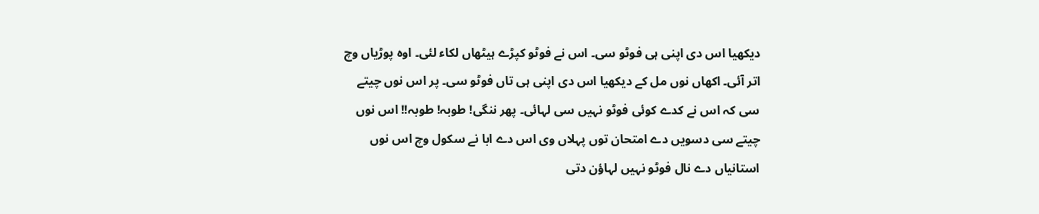دیکھیا اس دی اپنی ہی فوٹو سی۔ اس نے فوٹو کپڑے ہیٹھاں لکاء لئی۔ اوہ پوڑیاں وچ اتر آئی۔ اکھاں نوں مل کے دیکھیا اس دی اپنی ہی تاں فوٹو سی۔ پر اس نوں چیتے سی کہ اس نے کدے کوئی فوٹو نہیں سی لہائی۔ پھر ننگی! طوبہ! طوبہ!! اس نوں چیتے سی دسویں دے امتحان توں پہلاں وی اس دے ابا نے سکول وچ اس نوں استانیاں دے نال فوٹو نہیں لہاؤن دتی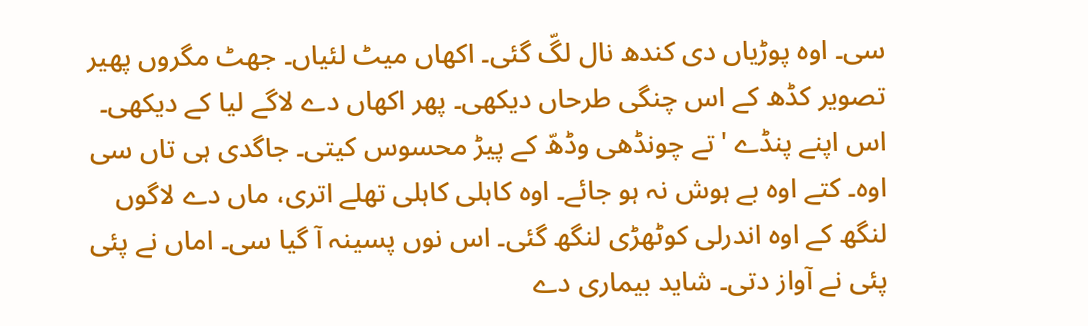سی۔ اوہ پوڑیاں دی کندھ نال لگّ گئی۔ اکھاں میٹ لئیاں۔ جھٹ مگروں پھیر تصویر کڈھ کے اس چنگی طرحاں دیکھی۔ پھر اکھاں دے لاگے لیا کے دیکھی۔ اس اپنے پنڈے 'تے چونڈھی وڈھّ کے پیڑ محسوس کیتی۔ جاگدی ہی تاں سی اوہ۔ کتے اوہ بے ہوش نہ ہو جائے۔ اوہ کاہلی کاہلی تھلے اتری، ماں دے لاگوں لنگھ کے اوہ اندرلی کوٹھڑی لنگھ گئی۔ اس نوں پسینہ آ گیا سی۔ اماں نے پئی پئی نے آواز دتی۔ شاید بیماری دے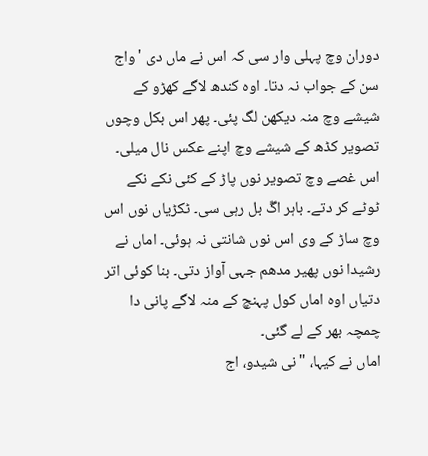دوران وچ پہلی وار سی کہ اس نے ماں دی 'واج سن کے جواب نہ دتا۔ اوہ کندھ لاگے کھڑو کے شیشے وچ منہ دیکھن لگ پئی۔ پھر اس بکل وچوں تصویر کڈھ کے شیشے وچ اپنے عکس نال میلی۔ اس غصے وچ تصویر نوں پاڑ کے کئی نکے نکے ٹوٹے کر دتے۔ باہر اگّ بل رہی سی۔ ٹکڑیاں نوں اس وچ ساڑ کے وی اس نوں شانتی نہ ہوئی۔ اماں نے رشیدا نوں پھیر مدھم جہی آواز دتی۔ بنا کوئی اتر دتیاں اوہ اماں کول پہنچ کے منہ لاگے پانی دا چمچہ بھر کے لے گئی۔
اماں نے کیہا، "نی شیدو، اج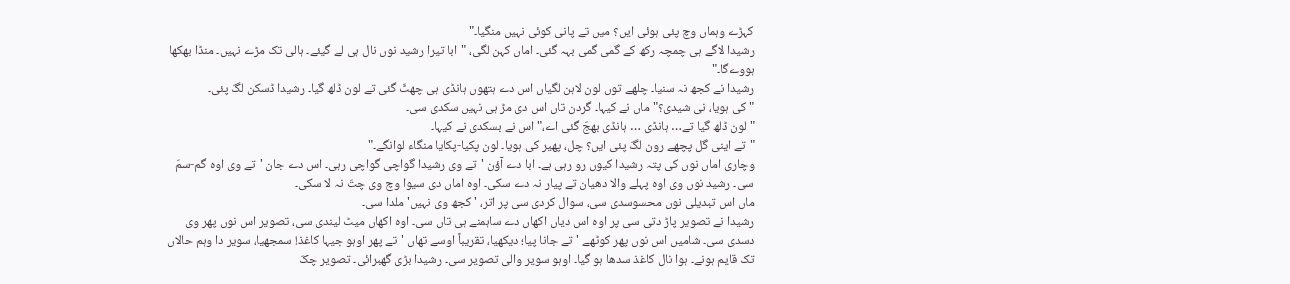کہڑے وہماں وچ پئی ہوئی ایں؟ میں تے پانی کوئی نہیں منگیا۔"
رشیدا لاگے ہی چمچہ رکھ کے گمی گمی بہہ گئی۔ اماں کہن لگی، "ابا تیرا رشید نوں نال ہی لے گیئے۔ ہالی تک مڑے نہیں۔ منڈا بھکھا ہووےگا۔"
رشیدا نے کجھ نہ سنیا۔ چلھے توں لون لاہن لگیاں اس دے ہتھوں ہانڈی ہی چھٹّ گئی تے لون ڈلھ گیا۔ رشیدا ڈسکن لگّ پئی۔
"کی ہویا، نی شیدی؟" ماں نے کیہا۔ گردن تاں اس دی مڑ ہی نہیں سکدی سی۔
"لون ڈلھ گیا تے… ہانڈی … ہانڈی بھجّ گئی اے،" اس نے بسکدی نے کیہا۔
"تے اینی گل پچھے رون لگّ پئی ایں؟ چل، پھیر کی ہویا۔ لون پکیا-پکایا منگاء لوانگے۔"
وچاری اماں نوں کی پتہ رشیدا کیوں رو رہی ہے۔ ابا دے آؤن 'تے وی رشیدا گواچی گواچی رہی۔ اس دے جان 'تے وی اوہ گم-سمّ سی۔ رشید نوں وی اوہ پہلے والا دھیان تے پیار نہ دے سکی۔ اوہ اماں دی سیوا وچ وی چتّ نہ لا سکی۔
ماں اس تبدیلی نوں محسوسدی سی، سوال کردی سی پر اتر، 'کجھ وی نہیں' ملدا سی۔
رشیدا نے تصویر پاڑ دتی سی پر اوہ اس دیاں اکھاں دے ساہمنے ہی تاں سی۔ اوہ اکھاں میٹ لیندی سی، تصویر اس نوں پھر وی دسدی سی۔ شامیں اس نوں پھر کوٹھے 'تے جانا پیا؛ دیکھیا، تقریباً اوسے تھاں 'تے پھر اوہو جیہا کاغذ! سمجھیا، سویر دا وہم حالاں تک قایم ہونے۔ ہوا نال کاغذ سدھا ہو گیا۔ اوہو سویر والی تصویر سی۔ رشیدا بڑی گھبرائی۔ تصویر چکّ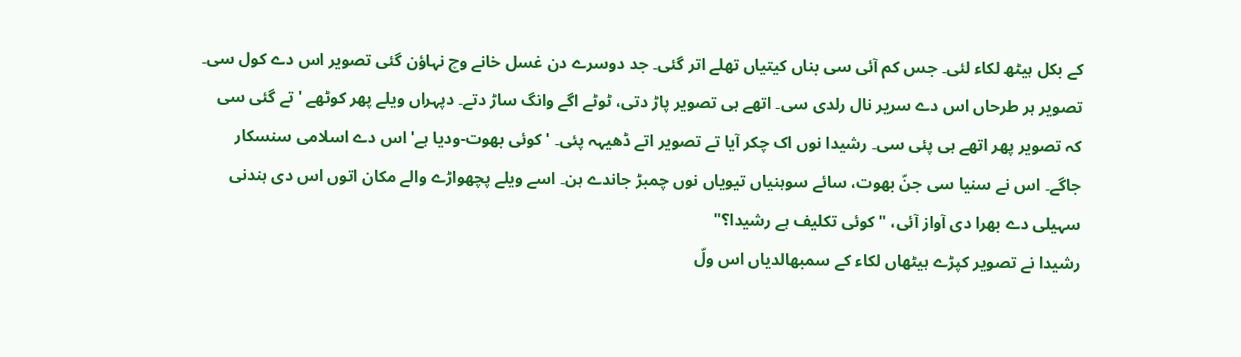کے بکل ہیٹھ لکاء لئی۔ جس کم آئی سی بناں کیتیاں تھلے اتر گئی۔ جد دوسرے دن غسل خانے وچ نہاؤن گئی تصویر اس دے کول سی۔ تصویر ہر طرحاں اس دے سریر نال رلدی سی۔ اتھے ہی تصویر پاڑ دتی، ٹوٹے اگے وانگ ساڑ دتے۔ دپہراں ویلے پھر کوٹھے 'تے گئی سی کہ تصویر پھر اتھے ہی پئی سی۔ رشیدا نوں اک چکر آیا تے تصویر اتے ڈھیہہ پئی۔ 'کوئی بھوت-ودیا ہے' اس دے اسلامی سنسکار جاگے۔ اس نے سنیا سی جنّ بھوت، سائے سوہنیاں تیویاں نوں چمبڑ جاندے ہن۔ اسے ویلے پچھواڑے والے مکان اتوں اس دی ہندنی سہیلی دے بھرا دی آواز آئی، "کوئی تکلیف ہے رشیدا؟"
رشیدا نے تصویر کپڑے ہیٹھاں لکاء کے سمبھالدیاں اس ولّ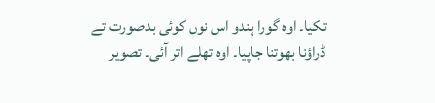تکیا۔ اوہ گورا ہندو اس نوں کوئی بدصورت تے ڈراؤنا بھوتنا جاپیا۔ اوہ تھلے اتر آئی۔ تصویر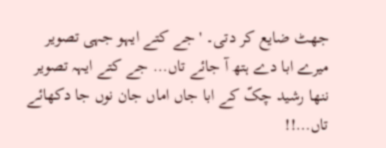جھٹ ضایع کر دتی۔ 'جے کتے ایہو جہی تصویر میرے ابا دے ہتھ آ جائے تاں… جے کتے ایہہ تصویر ننھا رشید چکّ کے ابا جاں اماں جان نوں جا دکھائے تاں…!!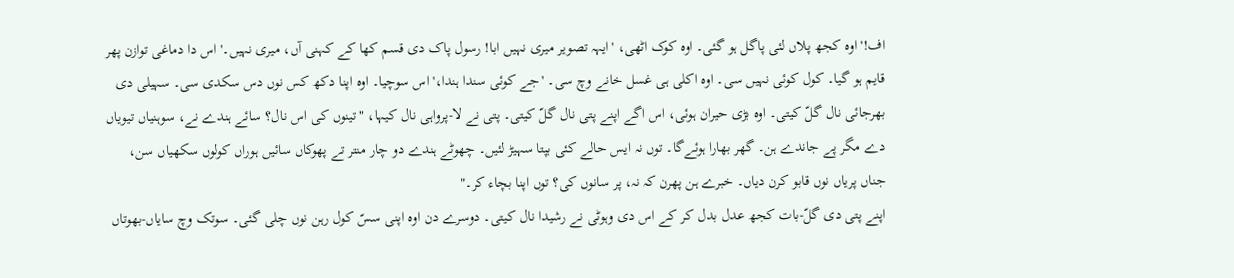اف!' اوہ کجھ پلاں لئی پاگل ہو گئی۔ اوہ کوک اٹھی، 'ایہہ تصویر میری نہیں ابا! رسول پاک دی قسم کھا کے کہنی آں، میری نہیں۔' اس دا دماغی توازن پھر قایم ہو گیا۔ کول کوئی نہیں سی۔ اوہ اکلی ہی غسل خانے وچ سی۔ 'جے کوئی سندا ہندا،' اس سوچیا۔ اوہ اپنا دکھ کس نوں دس سکدی سی۔ سہیلی دی بھرجائی نال گلّ کیتی۔ اوہ بڑی حیران ہوئی، اس اگے اپنے پتی نال گلّ کیتی۔ پتی نے لا-پرواہی نال کیہا، "تینوں کی اس نال؟ سائے ہندے نے، سوہنیاں تیویاں دے مگر پے جاندے ہن۔ گھر بھارا ہوئےگا۔ توں نہ ایس حالے کئی بپتا سہیڑ لئیں۔ چھوٹے ہندے دو چار منتر تے پھوکاں سائیں ہوراں کولوں سکھیاں سن، جناں پریاں نوں قابو کرن دیاں۔ خبرے ہن پھرن کہ نہ، پر سانوں کی؟ توں اپنا بچاء کر۔"
اپنے پتی دی گلّ-بات کجھ عدل بدل کر کے اس دی وہوٹی نے رشیدا نال کیتی۔ دوسرے دن اوہ اپنی سسّ کول رہن نوں چلی گئی۔ سوتک وچ سایاں-بھوتاں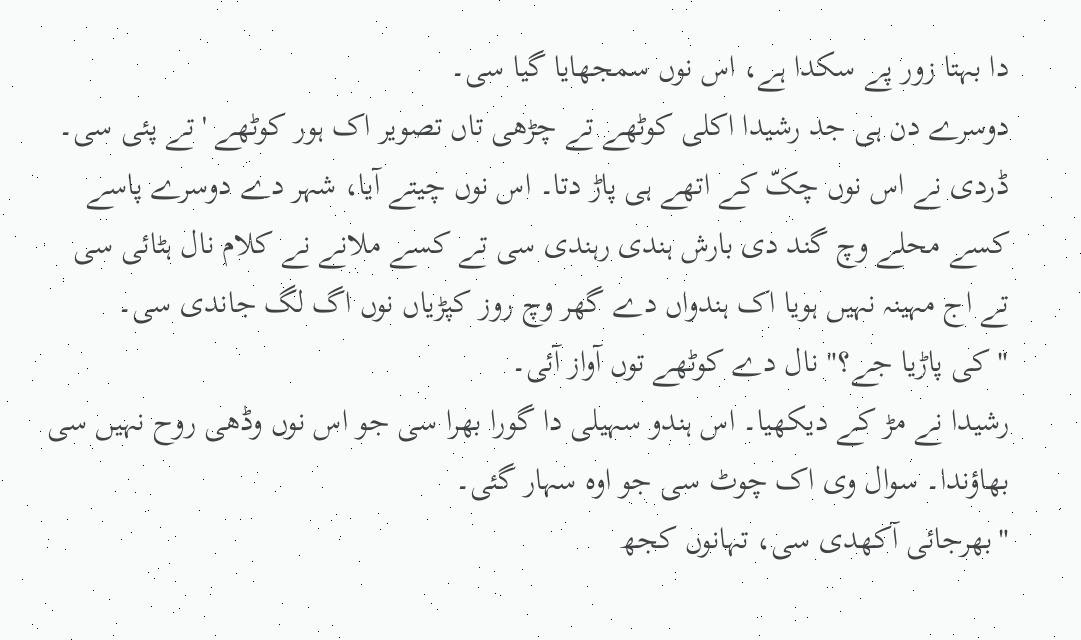دا بہتا زور پے سکدا ہے، اس نوں سمجھایا گیا سی۔
دوسرے دن ہی جد رشیدا اکلی کوٹھے تے چڑھی تاں تصویر اک ہور کوٹھے 'تے پئی سی۔ ڈردی نے اس نوں چکّ کے اتھے ہی پاڑ دتا۔ اس نوں چیتے آیا، شہر دے دوسرے پاسے کسے محلے وچ گند دی بارش ہندی رہندی سی تے کسے ملانے نے کلام نال ہٹائی سی تے اج مہینہ نہیں ہویا اک ہندواں دے گھر وچ روز کپڑیاں نوں اگ لگ جاندی سی۔
"کی پاڑیا جے؟" نال دے کوٹھے توں آواز آئی۔
رشیدا نے مڑ کے دیکھیا۔ اس ہندو سہیلی دا گورا بھرا سی جو اس نوں وڈھی روح نہیں سی بھاؤندا۔ سوال وی اک چوٹ سی جو اوہ سہار گئی۔
"بھرجائی آکھدی سی، تہانوں کجھ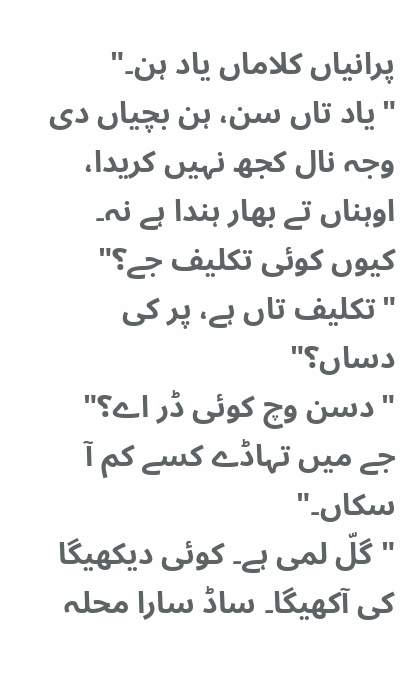پرانیاں کلاماں یاد ہن۔"
"یاد تاں سن، ہن بچیاں دی وجہ نال کجھ نہیں کریدا، اوہناں تے بھار ہندا ہے نہ۔ کیوں کوئی تکلیف جے؟"
"تکلیف تاں ہے، پر کی دساں؟"
"دسن وچ کوئی ڈر اے؟" جے میں تہاڈے کسے کم آ سکاں۔"
"گلّ لمی ہے۔ کوئی دیکھیگا کی آکھیگا۔ ساڈ سارا محلہ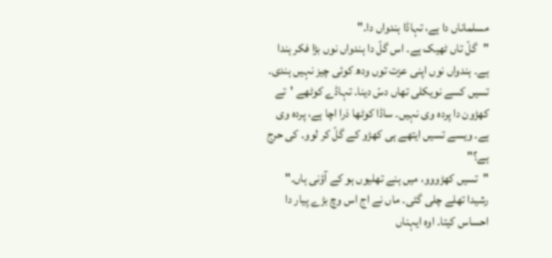مسلماناں دا ہے، تہاڈا ہندواں دا۔"
"گلّ تاں ٹھیک ہے۔ اس گلّ دا ہندواں نوں بڑا فکر ہندا ہے۔ ہندواں نوں اپنی عزت توں ودھ کوئی چیز نہیں ہندی۔ تسیں کسے نویکلی تھاں دسّ دینا۔ تہاڈے کوٹھے 'تے کھڑون دا پردہ وی نہیں۔ ساڈا کوٹھا ذرا اچا ہے، پردہ وی ہے۔ ویسے تسیں ایتھے ہی کھڑو کے گلّ کر لوو۔ کی حرج ہے؟"
"تسیں کھڑووو، میں ہنے تھلیوں ہو کے آؤنی ہاں۔"
رشیدا تھلے چلی گئی۔ ماں نے اج اس وچ بڑے پیار دا احساس کیتا۔ اوہ ایہناں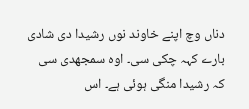دناں وچ اپنے خاوند نوں رشیدا دی شادی بارے کہہ چکی سی۔ اوہ سمجھدی سی کہ رشیدا منگی ہوئی ہے۔ اس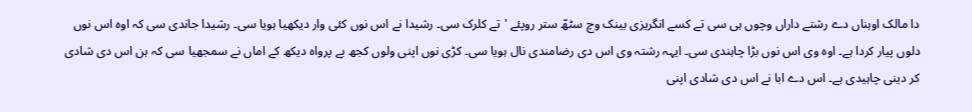دا مالک اوہناں دے رشتے داراں وچوں ہی سی تے کسے انگریزی بینک وچ سٹھّ ستر روپئے 'تے کلرک سی۔ رشیدا نے اس نوں کئی وار دیکھیا ہویا سی۔ رشیدا جاندی سی کہ اوہ اس نوں دلوں پیار کردا ہے۔ اوہ وی اس نوں بڑا چاہندی سی۔ ایہہ رشتہ وی اس دی رضامندی نال ہویا سی۔ کڑی نوں اپنی ولوں کجھ بے پرواہ دیکھ کے اماں نے سمجھیا سی کہ ہن اس دی شادی کر دینی چاہیدی ہے۔ اس دے ابا نے اس دی شادی اپنی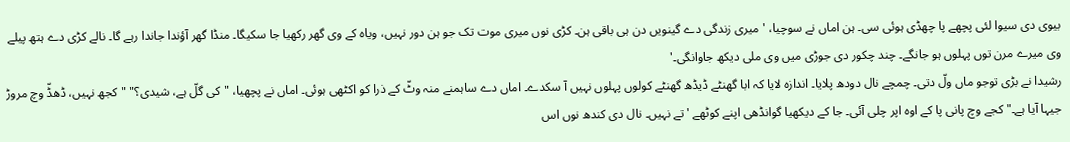بیوی دی سیوا لئی پچھے پا چھڈی ہوئی سی۔ ہن اماں نے سوچیا، 'میری زندگی دے گینویں دن ہی باقی ہن۔ کڑی نوں میری موت تک جو ہن دور نہیں، ویاہ کے وی گھر رکھیا جا سکیگا۔ منڈا گھر آؤندا جاندا رہے گا۔ نالے کڑی دے ہتھ پیلے وی میرے مرن توں پہلوں ہو جانگے۔ چند چکور دی جوڑی میں وی ملی دیکھ جاوانگی۔'
رشیدا نے بڑی توجو ماں ولّ دتی۔ چمچے نال دودھ پلایا۔ اندازہ لایا کہ ابا گھنٹے ڈیڈھ گھنٹے کولوں پہلوں نہیں آ سکدے۔ اماں دے ساہمنے منہ وٹّ کے ذرا کو اکٹھی ہوئی۔ اماں نے پچھیا، "کی گلّ ہے، شیدی؟" "کجھ نہیں، ڈھڈّ وچ مروڑ جیہا آیا ہے۔" کجے وچ پانی پا کے اوہ اپر چلی آئی۔ جا کے دیکھیا گوانڈھی اپنے کوٹھے 'تے نہیں۔ نال دی کندھ نوں اس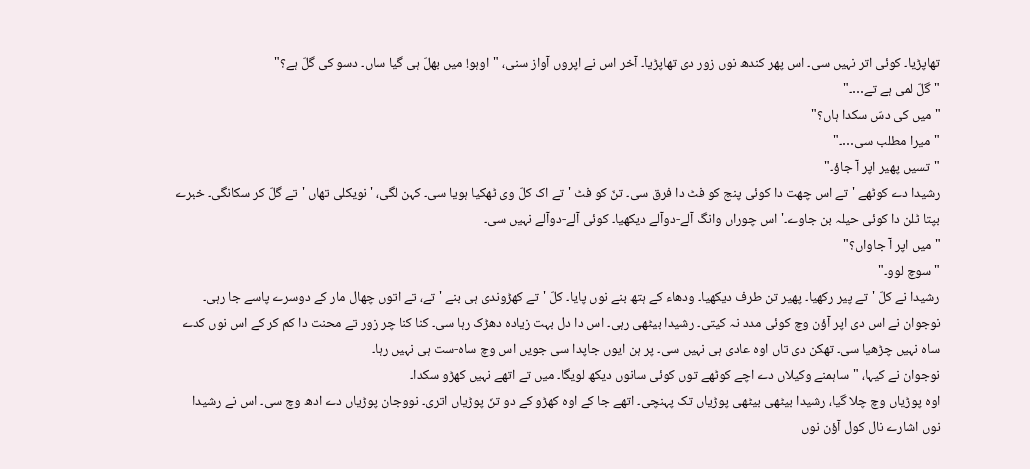تھاپڑیا۔ کوئی اتر نہیں سی۔ اس پھر کندھ نوں زور دی تھاپڑیا۔ آخر اس نے اپروں آواز سنی، "اوہو! میں بھلّ ہی گیا ساں۔ دسو کی گلّ ہے؟"
"گلّ لمی ہے تے…۔"
"میں کی دسّ سکدا ہاں؟"
"میرا مطلب سی…۔"
"تسیں پھیر اپر آ جاؤ۔"
رشیدا دے کوٹھے 'تے اس چھت دا کوئی پنج کو فٹ دا فرق سی۔ تنّ کو فٹ 'تے اک کلّ وی ٹھکیا ہویا سی۔ کہن لگی، 'نویکلی تھاں 'تے گلّ کر سکانگی۔ خبرے بپتا ٹلن دا کوئی حیلہ بن جاوے۔' اس چوراں وانگ آلے-دوآلے دیکھیا۔ کوئی آلے-دوآلے نہیں سی۔
"میں اپر آ جاواں؟"
"سوچ لوو۔"
رشیدا نے کلّ 'تے پیر رکھیا۔ پھیر تن طرف دیکھیا۔ ودھاء کے ہتھ بنے نوں پایا۔ کلّ 'تے کھڑوندی ہی بنے 'تے، تے اتوں چھال مار کے دوسرے پاسے جا رہی۔
نوجوان نے اس دی اپر آؤن وچ کوئی مدد نہ کیتی۔ رشیدا بیٹھی رہی۔ اس دا دل بہت زیادہ دھڑک رہا سی۔ کنا کنا چر زور تے محنت دا کم کر کے اس نوں کدے ساہ نہیں چڑھیا سی۔ تھکن دی تاں اوہ عادی ہی نہیں سی۔ پر ہن ایوں جاپدا سی جویں اس وچ ساہ-ست ہی نہیں رہا۔
نوجوان نے کیہا، "ساہمنے وکیلاں دے اچے کوٹھے توں کوئی سانوں دیکھ لویگا۔ میں تے اتھے نہیں کھڑو سکدا۔
اوہ پوڑیاں وچ چلا گیا، رشیدا بیٹھی بیٹھی پوڑیاں تک پہنچی۔ اتھے جا کے اوہ کھڑو کے دو تنّ پوڑیاں اتری۔ نووجان پوڑیاں دے ادھ وچ سی۔ اس نے رشیدا نوں اشارے نال کول آؤن نوں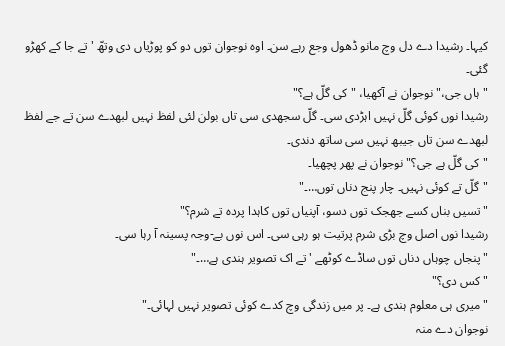کیہا۔ رشیدا دے دل وچ مانو ڈھول وجع رہے سن۔ اوہ نوجوان توں دو کو پوڑیاں دی وتھّ 'تے جا کے کھڑو گئی۔
"ہاں جی،" نوجوان نے آکھیا، "کی گلّ ہے؟"
رشیدا نوں کوئی گلّ نہیں اہڑدی سی۔ گلّ سجھدی سی تاں بولن لئی لفظ نہیں لبھدے سن تے جے لفظ لبھدے سن تاں جیبھ نہیں سی ساتھ دندی۔
"کی گلّ ہے جی؟" نوجوان نے پھر پچھیا۔
"گلّ تے کوئی نہیں۔ چار پنج دناں توں…۔"
"تسیں بناں کسے جھجک توں دسو، آپنیاں توں کاہدا پردہ تے شرم؟"
رشیدا نوں اصل وچ بڑی شرم پرتیت ہو رہی سی۔ اس نوں بے-وجہ پسینہ آ رہا سی۔
"پنجاں چوہاں دناں توں ساڈے کوٹھے 'تے اک تصویر ہندی ہے…۔"
"کس دی؟"
"میری ہی معلوم ہندی ہے۔ پر میں زندگی وچ کدے کوئی تصویر نہیں لہائی۔"
نوجوان دے منہ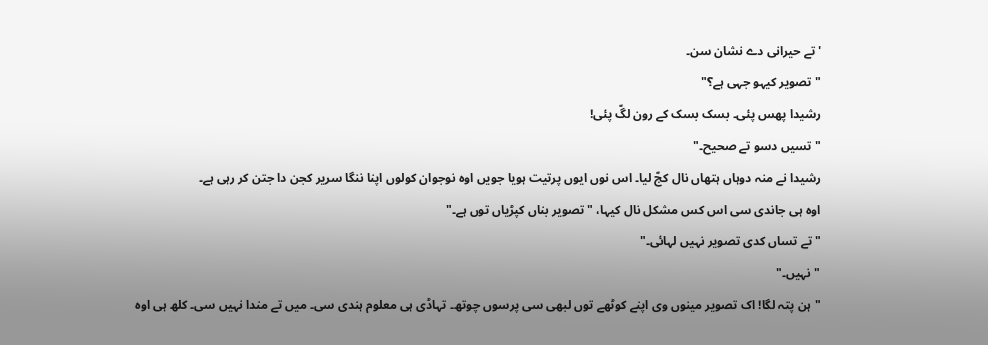'تے حیرانی دے نشان سن۔
"تصویر کیہو جہی ہے؟"
رشیدا پھس پئی۔ بسک بسک کے رون لگّ پئی!
"تسیں دسو تے صحیح۔"
رشیدا نے منہ دوہاں ہتھاں نال کجّ لیا۔ اس نوں ایوں پرتیت ہویا جویں اوہ نوجوان کولوں اپنا ننگا سریر کجن دا جتن کر رہی ہے۔
اوہ ہی جاندی سی اس کس مشکل نال کیہا، "تصویر بناں کپڑیاں توں ہے۔"
"تے تساں کدی تصویر نہیں لہائی۔"
"نہیں۔"
"ہن پتہ لگا! اک تصویر مینوں وی اپنے کوٹھے توں لبھی سی پرسوں چوتھ۔ تہاڈی ہی معلوم ہندی سی۔ میں تے مندا نہیں سی۔ کلھ ہی اوہ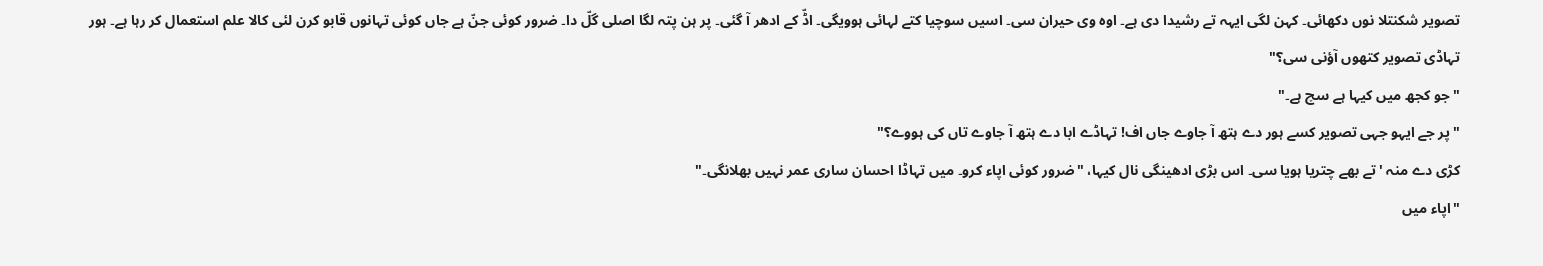تصویر شکنتلا نوں دکھائی۔ کہن لگی ایہہ تے رشیدا دی ہے۔ اوہ وی حیران سی۔ اسیں سوچیا کتے لہائی ہوویگی۔ اڈّ کے ادھر آ گئی۔ پر ہن پتہ لگا اصلی گلّ دا۔ ضرور کوئی جنّ ہے جاں کوئی تہانوں قابو کرن لئی کالا علم استعمال کر رہا ہے۔ ہور تہاڈی تصویر کتھوں آؤنی سی؟"
"جو کجھ میں کیہا ہے سچ ہے۔"
"پر جے ایہو جہی تصویر کسے ہور دے ہتھ آ جاوے جاں اف! تہاڈے ابا دے ہتھ آ جاوے تاں کی ہووے؟"
کڑی دے منہ 'تے بھے چتریا ہویا سی۔ اس بڑی ادھینگی نال کیہا، "ضرور کوئی اپاء کرو۔ میں تہاڈا احسان ساری عمر نہیں بھلانگی۔"
"اپاء میں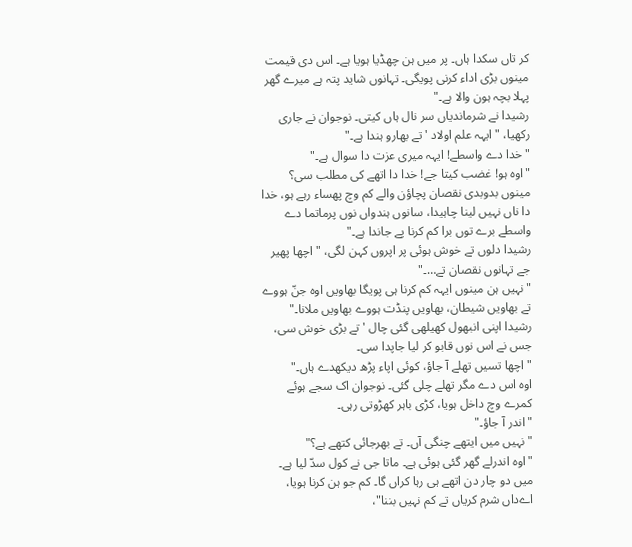کر تاں سکدا ہاں۔ پر میں ہن چھڈیا ہویا ہے۔ اس دی قیمت مینوں بڑی اداء کرنی پویگی۔ تہانوں شاید پتہ ہے میرے گھر پہلا بچہ ہون والا ہے۔"
رشیدا نے شرماندیاں سر نال ہاں کیتی۔ نوجوان نے جاری رکھیا، "ایہہ علم اولاد 'تے بھارو ہندا ہے۔"
"خدا دے واسطے! ایہہ میری عزت دا سوال ہے۔"
"اوہ ہو! غضب کیتا جے! خدا دا اتھے کی مطلب سی؟ مینوں بدوبدی نقصان پچاؤن والے کم وچ پھساء رہے ہو، خدا دا ناں نہیں لینا چاہیدا، سانوں ہندواں نوں پرماتما دے واسطے برے توں برا کم کرنا پے جاندا ہے۔"
رشیدا دلوں تے خوش ہوئی پر اپروں کہن لگی، "اچھا پھیر جے تہانوں نقصان تے…۔"
"نہیں ہن مینوں ایہہ کم کرنا ہی پویگا بھاویں اوہ جنّ ہووے تے بھاویں شیطان، بھاویں پنڈت ہووے بھاویں ملانا۔"
رشیدا اپنی انبھول کھیلھی گئی چال 'تے بڑی خوش سی، جس نے اس نوں قابو کر لیا جاپدا سی۔
"اچھا تسیں تھلے آ جاؤ، کوئی اپاء پڑھ دیکھدے ہاں۔"
اوہ اس دے مگر تھلے چلی گئی۔ نوجوان اک سجے ہوئے کمرے وچ داخل ہویا، کڑی باہر کھڑوتی رہی۔
"اندر آ جاؤ۔"
"نہیں میں ایتھے چنگی آں۔ تے بھرجائی کتھے ہے؟"
"اوہ اندرلے گھر گئی ہوئی ہے۔ ماتا جی نے کول سدّ لیا ہے۔ میں دو چار دن اتھے ہی رہا کراں گا۔ کم جو ہن کرنا ہویا، اےداں شرم کریاں تے کم نہیں بننا"،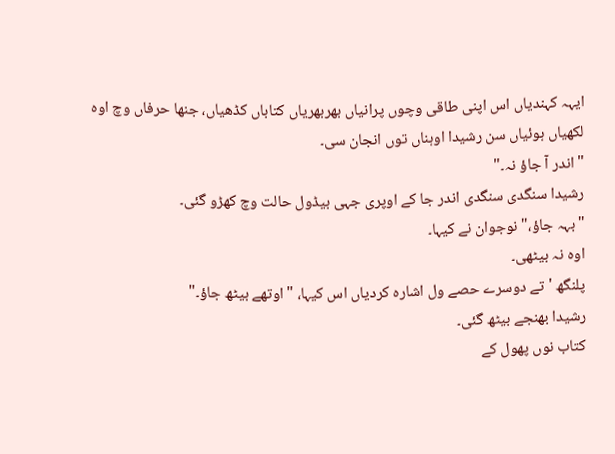ایہہ کہندیاں اس اپنی طاقی وچوں پرانیاں بھربھریاں کتاباں کڈھیاں، جنھا حرفاں وچ اوہ لکھیاں ہوئیاں سن رشیدا اوہناں توں انجان سی۔
"اندر آ جاؤ نہ۔"
رشیدا سنگدی سنگدی اندر جا کے اوپری جہی بیڈول حالت وچ کھڑو گئی۔
"بہہ جاؤ،" نوجوان نے کیہا۔
اوہ نہ بیٹھی۔
پلنگھ 'تے دوسرے حصے ول اشارہ کردیاں اس کیہا، "اوتھے بیٹھ جاؤ۔"
رشیدا بھنجے بیٹھ گئی۔
کتاب نوں پھول کے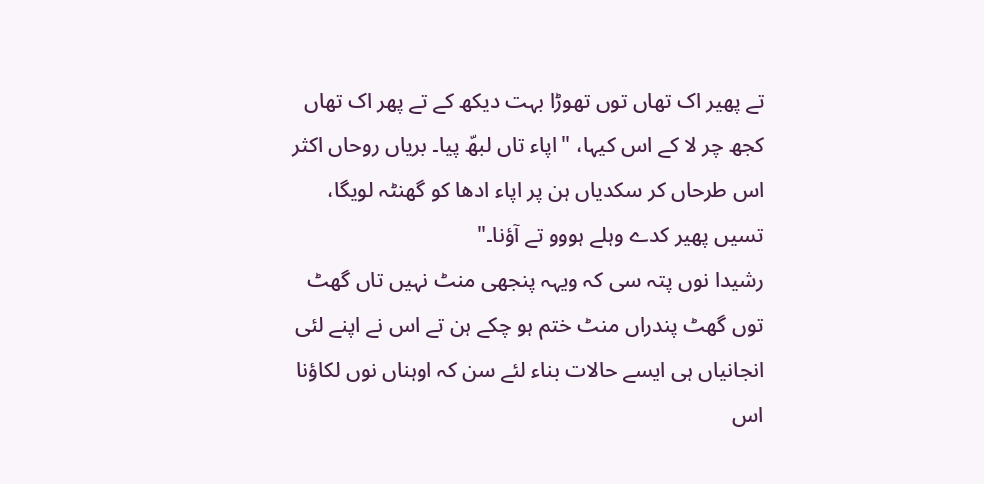تے پھیر اک تھاں توں تھوڑا بہت دیکھ کے تے پھر اک تھاں کجھ چر لا کے اس کیہا، "اپاء تاں لبھّ پیا۔ بریاں روحاں اکثر اس طرحاں کر سکدیاں ہن پر اپاء ادھا کو گھنٹہ لویگا، تسیں پھیر کدے وہلے ہووو تے آؤنا۔"
رشیدا نوں پتہ سی کہ ویہہ پنجھی منٹ نہیں تاں گھٹ توں گھٹ پندراں منٹ ختم ہو چکے ہن تے اس نے اپنے لئی انجانیاں ہی ایسے حالات بناء لئے سن کہ اوہناں نوں لکاؤنا اس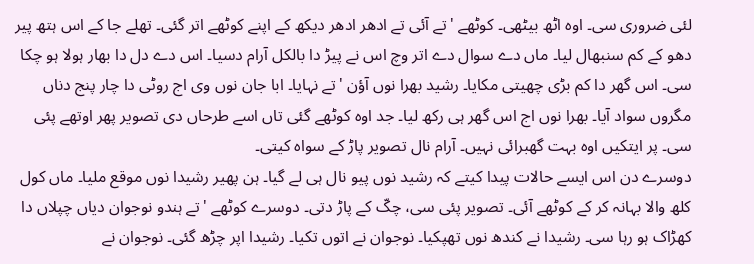لئی ضروری سی۔ اوہ اٹھ بیٹھی۔ کوٹھے 'تے آئی تے ادھر ادھر دیکھ کے اپنے کوٹھے اتر گئی۔ تھلے جا کے اس ہتھ پیر دھو کے کم سنبھال لیا۔ ماں دے سوال دے اتر وچ اس نے پیڑ دا بالکل آرام دسیا۔ اس دے دل دا بھار ہولا ہو چکا سی۔ اس گھر دا کم بڑی چھیتی مکایا۔ رشید بھرا نوں آؤن 'تے نہایا۔ ابا جان نوں وی اج روٹی دا چار پنج دناں مگروں سواد آیا۔ بھرا نوں اج اس گھر ہی رکھ لیا۔ جد اوہ کوٹھے گئی تاں اسے طرحاں دی تصویر پھر اوتھے پئی سی۔ پر ایتکیں اوہ بہت گھبرائی نہیں۔ آرام نال تصویر پاڑ کے سواہ کیتی۔
دوسرے دن اس ایسے حالات پیدا کیتے کہ رشید نوں پیو نال ہی لے گیا۔ ہن پھیر رشیدا نوں موقع ملیا۔ ماں کول کلھ والا بہانہ کر کے کوٹھے آئی۔ تصویر پئی سی، چکّ کے پاڑ دتی۔ دوسرے کوٹھے 'تے ہندو نوجوان دیاں چپلاں دا کھڑاک ہو رہا سی۔ رشیدا نے کندھ نوں تھپکیا۔ نوجوان نے اتوں تکیا۔ رشیدا اپر چڑھ گئی۔ نوجوان نے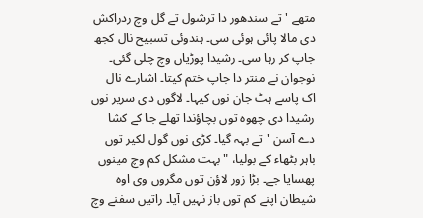متھے 'تے سندھور دا ترشول تے گل وچ ردراکش دی مالا پائی ہوئی سی۔ ہندوئی تسبیح نال کجھ جاپ کر رہا سی۔ رشیدا پوڑیاں وچ چلی گئی۔ نوجوان نے منتر دا جاپ ختم کیتا۔ اشارے نال اک پاسے ہٹ جان نوں کیہا۔ لاگوں دی سریر نوں رشیدا دی چھوہ توں بچاؤندا تھلے جا کے کشا دے آسن 'تے بہہ گیا۔ کڑی نوں گول لکیر توں باہر بٹھاء کے بولیا، "بہت مشکل کم وچ مینوں پھسایا جے۔ بڑا زور لاؤن توں مگروں وی اوہ شیطان اپنے کم توں باز نہیں آیا۔ راتیں سفنے وچ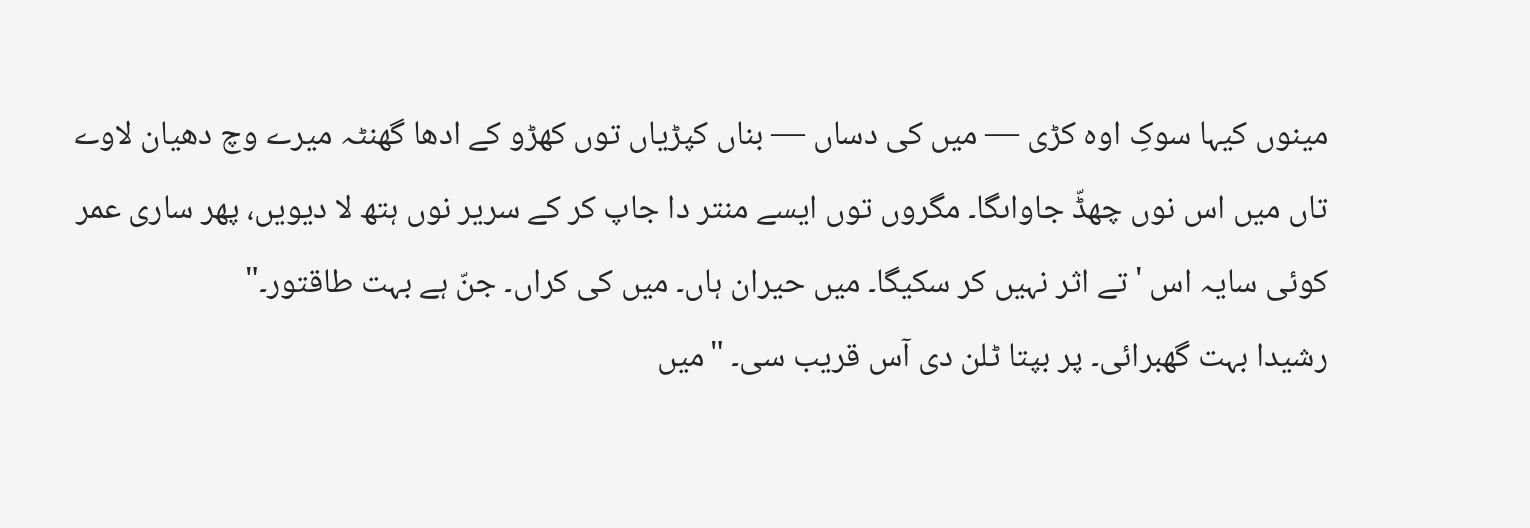مینوں کیہا سوکِ اوہ کڑی — میں کی دساں — بناں کپڑیاں توں کھڑو کے ادھا گھنٹہ میرے وچ دھیان لاوے تاں میں اس نوں چھڈّ جاواںگا۔ مگروں توں ایسے منتر دا جاپ کر کے سریر نوں ہتھ لا دیویں، پھر ساری عمر کوئی سایہ اس 'تے اثر نہیں کر سکیگا۔ میں حیران ہاں۔ میں کی کراں۔ جنّ ہے بہت طاقتور۔"
رشیدا بہت گھبرائی۔ پر بپتا ٹلن دی آس قریب سی۔ "میں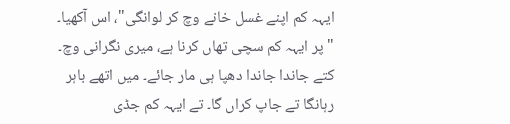ایہہ کم اپنے غسل خانے وچ کر لوانگی"، اس آکھیا۔
"پر ایہہ کم سچی تھاں کرنا ہے، میری نگرانی وچ۔ کتے جاندا جاندا دھپا ہی مار جائے۔ میں اتھے باہر رہانگا تے جاپ کراں گا۔ تے ایہہ کم جڈی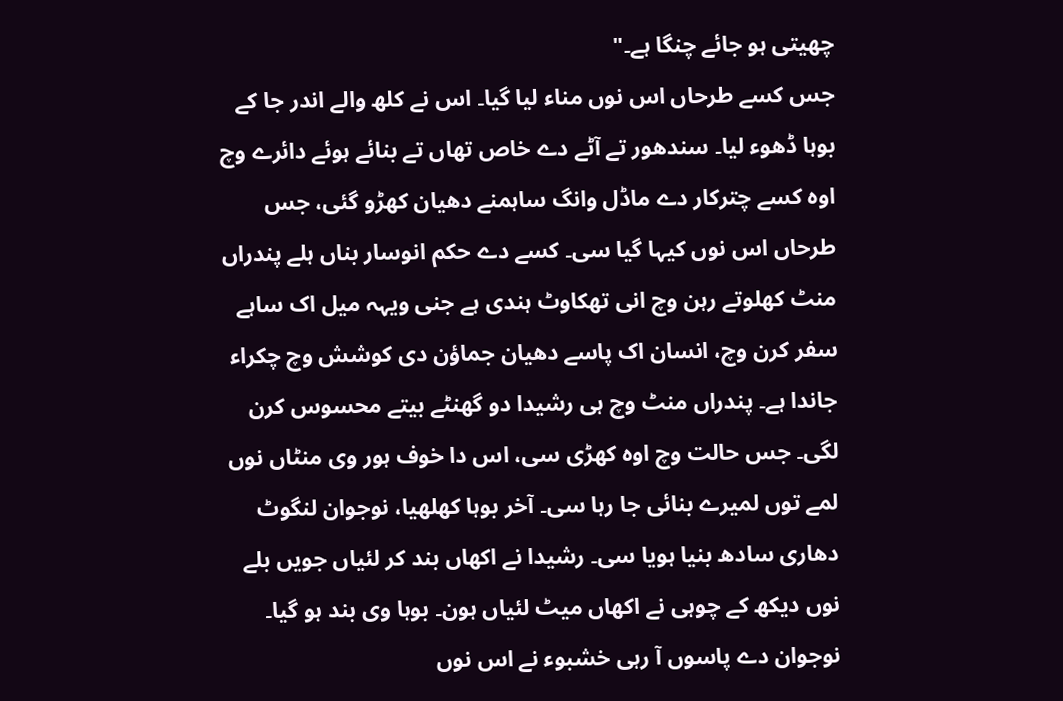چھیتی ہو جائے چنگا ہے۔"
جس کسے طرحاں اس نوں مناء لیا گیا۔ اس نے کلھ والے اندر جا کے بوہا ڈھوء لیا۔ سندھور تے آٹے دے خاص تھاں تے بنائے ہوئے دائرے وچ اوہ کسے چترکار دے ماڈل وانگ ساہمنے دھیان کھڑو گئی، جس طرحاں اس نوں کیہا گیا سی۔ کسے دے حکم انوسار بناں ہلے پندراں منٹ کھلوتے رہن وچ انی تھکاوٹ ہندی ہے جنی ویہہ میل اک ساہے سفر کرن وچ، انسان اک پاسے دھیان جماؤن دی کوشش وچ چکراء جاندا ہے۔ پندراں منٹ وچ ہی رشیدا دو گھنٹے بیتے محسوس کرن لگی۔ جس حالت وچ اوہ کھڑی سی، اس دا خوف ہور وی منٹاں نوں لمے توں لمیرے بنائی جا رہا سی۔ آخر بوہا کھلھیا، نوجوان لنگوٹ دھاری سادھ بنیا ہویا سی۔ رشیدا نے اکھاں بند کر لئیاں جویں بلے نوں دیکھ کے چوہی نے اکھاں میٹ لئیاں ہون۔ بوہا وی بند ہو گیا۔ نوجوان دے پاسوں آ رہی خشبوء نے اس نوں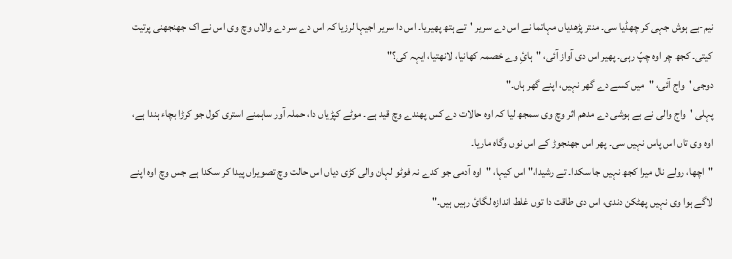نیم-بے ہوش جہی کر چھڈیا سی۔ منتر پڑھدیاں مہاتما نے اس دے سریر 'تے ہتھ پھیریا۔ اس دا سریر اجیہا لرزیا کہ اس دے سر دے والاں وچ وی اس نے اک جھنجھنی پرتیت کیتی۔ کجھ چر اوہ چپّ رہی۔ پھیر اس دی آواز آئی، "ہائِ وے خصمہ کھانیا، لانھتیا، ایہہ کی؟"
دوجی 'واج آئی، "میں کسے دے گھر نہیں، اپنے گھر ہاں۔"
پہلی 'واج والی نے بے ہوشی دے مدھم اثر وچ وی سمجھ لیا کہ اوہ حالات دے کس پھندے وچ قید ہے۔ موٹے کپڑیاں دا، حملہ آور ساہمنے استری کول جو کرڑا بچاء ہندا ہے، اوہ وی تاں اس پاس نہیں سی۔ پھر اس جھنجوڑ کے اس نوں وگاہ ماریا۔
"اچھا، رولے نال میرا کجھ نہیں جا سکدا۔ تے رشیدا،" اس کیہا، "اوہ آدمی جو کدے نہ فوٹو لہان والی کڑی دیاں اس حالت وچ تصویراں پیدا کر سکدا ہے جس وچ اوہ اپنے لاگے ہوا وی نہیں پھٹکن دندی، اس دی طاقت دا توں غلط اندازہ لگائ رہیں ہیں۔"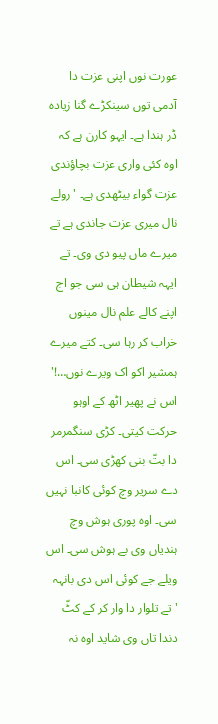عورت نوں اپنی عزت دا آدمی توں سینکڑے گنا زیادہ ڈر ہندا ہے۔ ایہو کارن ہے کہ اوہ کئی واری عزت بچاؤندی عزت گواء بیٹھدی ہے۔ 'رولے نال میری عزت جاندی ہے تے میرے ماں پیو دی وی۔ تے ایہہ شیطان ہی سی جو اج اپنے کالے علم نال مینوں خراب کر رہا سی۔ کتے میرے ہمشیر اکو اک ویرے نوں…!'
اس نے پھیر اٹھ کے اوہو حرکت کیتی۔ کڑی سنگمرمر دا بتّ بنی کھڑی سی۔ اس دے سریر وچ کوئی کانبا نہیں سی۔ اوہ پوری ہوش وچ ہندیاں وی بے ہوش سی۔ اس ویلے جے کوئی اس دی بانہہ 'تے تلوار دا وار کر کے کٹّ دندا تاں وی شاید اوہ نہ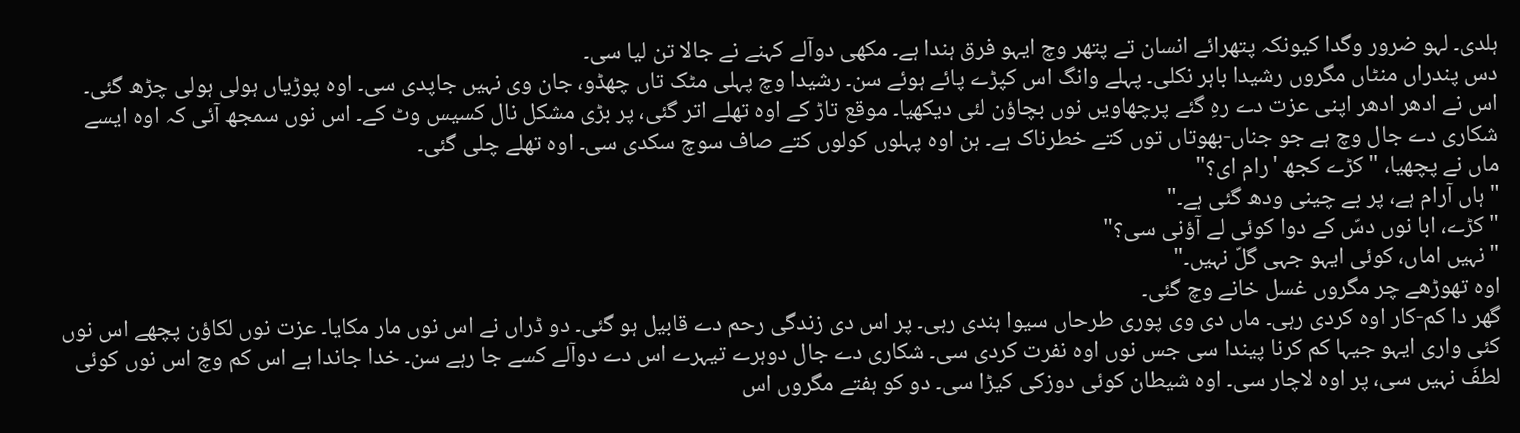ہلدی۔ لہو ضرور وگدا کیونکہ پتھرائے انسان تے پتھر وچ ایہو فرق ہندا ہے۔ مکھی دوآلے کہنے نے جالا تن لیا سی۔
دس پندراں منٹاں مگروں رشیدا باہر نکلی۔ پہلے وانگ اس کپڑے پائے ہوئے سن۔ رشیدا وچ پہلی مٹک تاں چھڈو، جان وی نہیں جاپدی سی۔ اوہ پوڑیاں ہولی ہولی چڑھ گئی۔ اس نے ادھر ادھر اپنی عزت دے رہِ گئے پرچھاویں نوں بچاؤن لئی دیکھیا۔ موقع تاڑ کے اوہ تھلے اتر گئی، پر بڑی مشکل نال کسیس وٹ کے۔ اس نوں سمجھ آئی کہ اوہ ایسے شکاری دے جال وچ ہے جو جناں-بھوتاں توں کتے خطرناک ہے۔ ہن اوہ پہلوں کولوں کتے صاف سوچ سکدی سی۔ اوہ تھلے چلی گئی۔
ماں نے پچھیا، "کڑے کجھ 'رام ای؟"
"ہاں آرام ہے، پر بے چینی ودھ گئی ہے۔"
"کڑے، ابا نوں دسّ کے دوا کوئی لے آؤنی سی؟"
"نہیں اماں، کوئی ایہو جہی گلّ نہیں۔"
اوہ تھوڑھے چر مگروں غسل خانے وچ گئی۔
گھر دا کم-کار اوہ کردی رہی۔ ماں دی وی پوری طرحاں سیوا ہندی رہی۔ پر اس دی زندگی رحم دے قابیل ہو گئی۔ دو ڈراں نے اس نوں مار مکایا۔ عزت نوں لکاؤن پچھے اس نوں کئی واری ایہو جیہا کم کرنا پیندا سی جس نوں اوہ نفرت کردی سی۔ شکاری دے جال دوہرے تیہرے اس دے دوآلے کسے جا رہے سن۔ خدا جاندا ہے اس کم وچ اس نوں کوئی لطفَ نہیں سی، پر اوہ لاچار سی۔ اوہ شیطان کوئی دوزکی کیڑا سی۔ دو کو ہفتے مگروں اس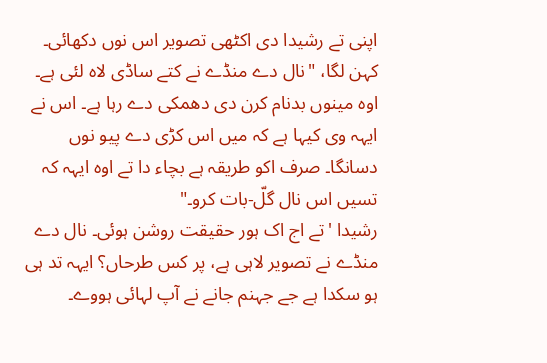اپنی تے رشیدا دی اکٹھی تصویر اس نوں دکھائی۔ کہن لگا، "نال دے منڈے نے کتے ساڈی لاہ لئی ہے۔ اوہ مینوں بدنام کرن دی دھمکی دے رہا ہے۔ اس نے ایہہ وی کیہا ہے کہ میں اس کڑی دے پیو نوں دسانگا۔ صرف اکو طریقہ ہے بچاء دا تے اوہ ایہہ کہ تسیں اس نال گلّ-بات کرو۔"
رشیدا 'تے اج اک ہور حقیقت روشن ہوئی۔ نال دے منڈے نے تصویر لاہی ہے، پر کس طرحاں؟ ایہہ تد ہی ہو سکدا ہے جے جہنم جانے نے آپ لہائی ہووے۔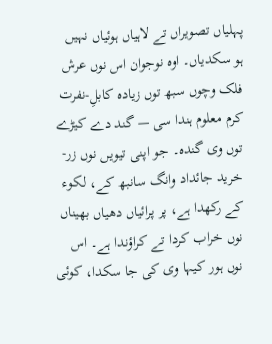پہلیاں تصویراں تے لاہیاں ہوئیاں نہیں ہو سکدیاں۔ اوہ نوجوان اس نوں عرش فلک وچوں سبھ توں زیادہ کابلِ-نفرت کرم معلوم ہندا سی — گند دے کیڑے توں وی گندہ۔ جو اپنی تیویں نوں زر-خرید جائداد وانگ سانبھ کے، لکوء کے رکھدا ہے، پر پرائیاں دھیاں بھیناں نوں خراب کردا تے کراؤندا ہے۔ اس نوں ہور کیہا وی کی جا سکدا، کوئی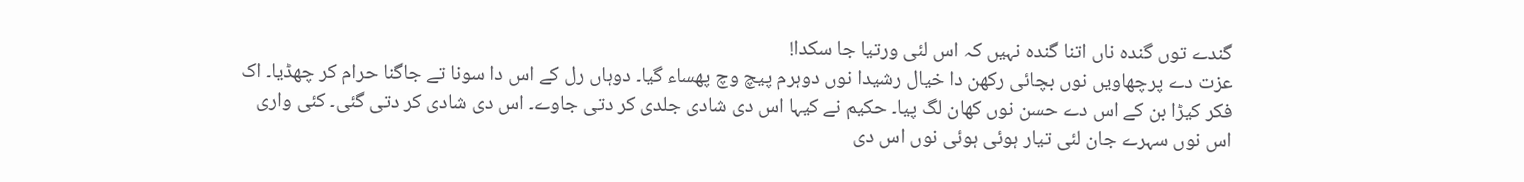گندے توں گندہ ناں اتنا گندہ نہیں کہ اس لئی ورتیا جا سکدا!
عزت دے پرچھاویں نوں بچائی رکھن دا خیال رشیدا نوں دوہرم پیچ وچ پھساء گیا۔ دوہاں رل کے اس دا سونا تے جاگنا حرام کر چھڈیا۔ اک فکر کیڑا بن کے اس دے حسن نوں کھان لگ پیا۔ حکیم نے کیہا اس دی شادی جلدی کر دتی جاوے۔ اس دی شادی کر دتی گئی۔ کئی واری اس نوں سہرے جان لئی تیار ہوئی ہوئی نوں اس دی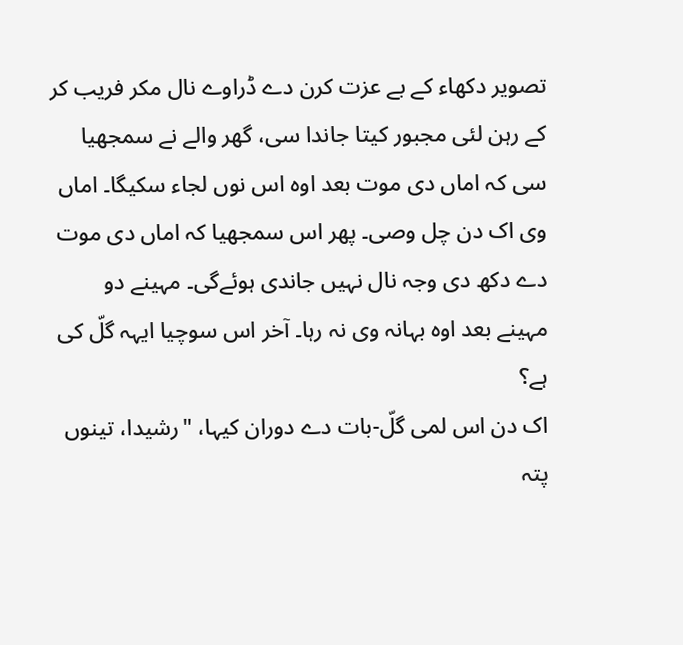تصویر دکھاء کے بے عزت کرن دے ڈراوے نال مکر فریب کر کے رہن لئی مجبور کیتا جاندا سی، گھر والے نے سمجھیا سی کہ اماں دی موت بعد اوہ اس نوں لجاء سکیگا۔ اماں وی اک دن چل وصی۔ پھر اس سمجھیا کہ اماں دی موت دے دکھ دی وجہ نال نہیں جاندی ہوئےگی۔ مہینے دو مہینے بعد اوہ بہانہ وی نہ رہا۔ آخر اس سوچیا ایہہ گلّ کی ہے؟
اک دن اس لمی گلّ-بات دے دوران کیہا، "رشیدا، تینوں پتہ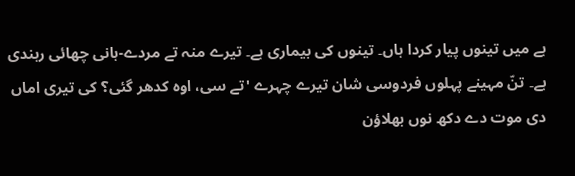ہے میں تینوں پیار کردا ہاں۔ تینوں کی بیماری ہے۔ تیرے منہ تے مردے-ہانی چھائی رہندی ہے۔ تنّ مہینے پہلوں فردوسی شان تیرے چہرے 'تے سی، اوہ کدھر گئی؟ کی تیری اماں دی موت دے دکھ نوں بھلاؤن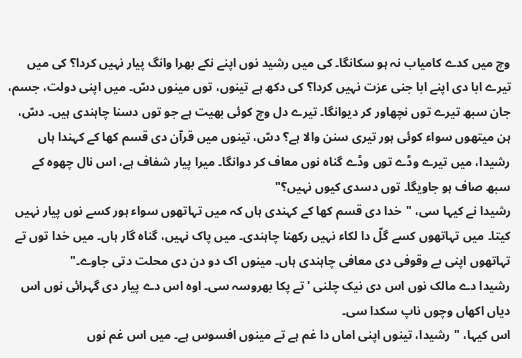وچ میں کدے کامیاب نہ ہو سکانگا۔ کی میں رشید نوں اپنے نکے بھرا وانگ پیار نہیں کردا؟ کی میں تیرے ابا دی اپنے ابا جنی عزت نہیں کردا؟ کی دکھ ہے تینوں، توں مینوں دسّ۔ میں اپنی دولت، جسم، جان سبھ تیرے توں نچھاور کر دیوانگا۔ تیرے دل وچ کوئی بھیت ہے جو توں دسنا چاہندی ہیں۔ دسّ، ہن میتھوں سواء کوئی ہور تیری سنن والا ہے؟ دسّ، تینوں میں قرآن دی قسم کھا کے کہندا ہاں رشیدا، میں تیرے وڈے توں وڈے گناہ نوں معاف کر دوانگا۔ میرا پیار شفاف ہے، اس نال چھوہ کے سبھ صاف ہو جاویگا۔ توں دسدی کیوں نہیں؟"
رشیدا نے کیہا سی، "خدا دی قسم کھا کے کہندی ہاں کہ میں تہاتھوں سواء ہور کسے نوں پیار نہیں کیتا۔ میں تہاتھوں کسے گلّ دا لکاء نہیں رکھنا چاہندی۔ میں پاک نہیں، گناہ گار ہاں۔ میں خدا توں تے تہاتھوں اپنی بے وقوفی دی معافی چاہندی ہاں۔ مینوں اک دو دن دی محلت دتی جاوے۔"
رشیدا دے مالک نوں اس دی نیک چلنی 'تے پکا بھروسہ سی۔ اوہ اس دے پیار دی گہرائی نوں اس دیاں اکھاں وچوں ناپ سکدا سی۔
اس کیہا، "رشیدا، تینوں اپنی اماں دا غم ہے تے مینوں افسوس ہے۔ میں اس غم نوں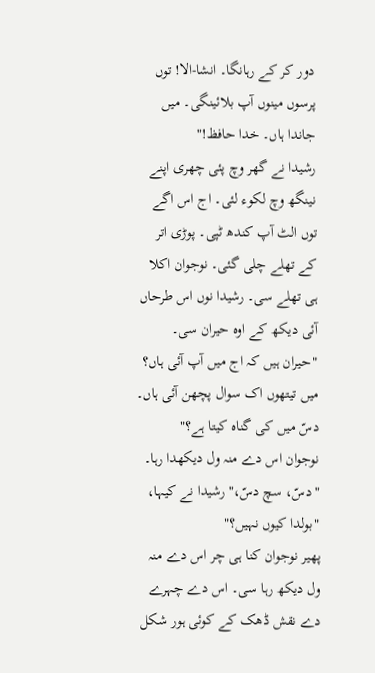دور کر کے رہانگا۔ انشا-الا! توں پرسوں مینوں آپ بلائینگی۔ میں جاندا ہاں۔ خدا حافظ!"
رشیدا نے گھر وچ پئی چھری اپنے نینگھ وچ لکوء لئی۔ اج اس اگے توں الٹ آپ کندھ ٹپی۔ پوڑی اتر کے تھلے چلی گئی۔ نوجوان اکلا ہی تھلے سی۔ رشیدا نوں اس طرحاں آئی دیکھ کے اوہ حیران سی۔
"حیران ہیں کہ اج میں آپ آئی ہاں؟ میں تیتھوں اک سوال پچھن آئی ہاں۔ دسّ میں کی گناہ کیتا ہے؟"
نوجوان اس دے منہ ول دیکھدا رہا۔ "دسّ، سچ دسّ،" رشیدا نے کیہا، "بولدا کیوں نہیں؟"
پھیر نوجوان کنا ہی چر اس دے منہ ول دیکھ رہا سی۔ اس دے چہرے دے نقش ڈھک کے کوئی ہور شکل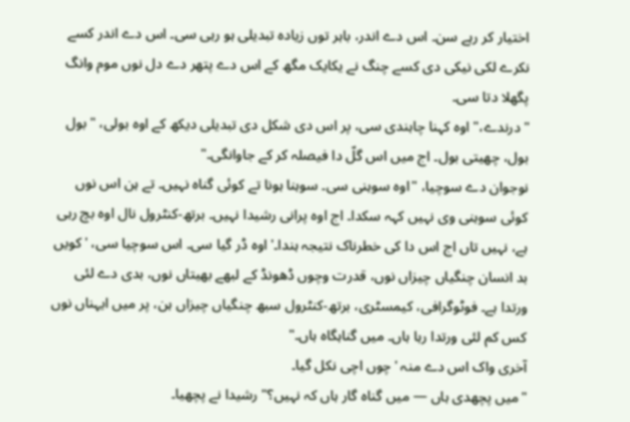اختیار کر رہے سن۔ اس دے اندر، باہر توں زیادہ تبدیلی ہو رہی سی۔ اس دے اندر کسے نکرے لکی نیکی دی کسے چنگ نے یکایک مگھ کے اس دے پتھر دے دل نوں موم وانگ پگھلا دتا سی۔
"درندے،" اوہ کہنا چاہندی سی، پر اس دی شکل دی تبدیلی دیکھ کے اوہ بولی، "بول بول، چھیتی بول۔ اج میں اس گلّ دا فیصلہ کر کے جاوانگی۔"
نوجوان دے سوچیا، "اوہ سوہنی سی۔ سوہنا ہونا تے کوئی گناہ نہیں۔ تے ہن اس نوں کوئی سوہنی وی نہیں کہہ سکدا۔ اج اوہ پرانی رشیدا نہیں۔ برتھ-کنٹرول نال اوہ بچ رہی ہے، نہیں تاں اج اس دا کی خطرناک نتیجہ ہندا۔' اوہ ڈر گیا سی۔ اس سوچیا سی، 'کویں بد انسان چنگیاں چیزاں نوں، قدرت وچوں ڈھونڈ کے لبھے بھیتاں نوں، بدی دے لئی ورتدا ہے۔ فوٹوگرافی، کیمسٹری، برتھ-کنٹرول سبھ چنگیاں چیزاں ہن، پر میں ایہناں نوں کس کم لئی ورتدا رہا ہاں۔ میں گناہگاہ ہاں۔"
آخری واک اس دے منہ 'چوں اچی نکل گیا۔
"میں پچھدی ہاں — میں گناہ گار ہاں کہ نہیں؟" رشیدا نے پچھیا۔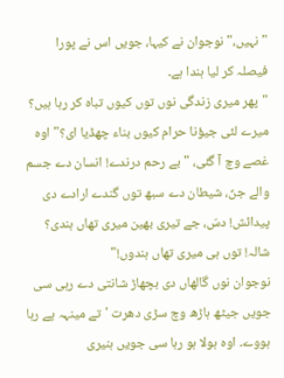"نہیں،" نوجوان نے کیہا، جویں اس نے پورا فیصلہ کر لیا ہندا ہے۔
"پھر میری زندگی نوں توں کیوں تباہ کر رہا ہیں؟ میرے لئی جیؤنا حرام کیوں بناء چھڈیا ای؟" اوہ غصے وچ آ گئی، "بے رحم درندے! انسان دے جسم والے جنّ، شیطان دے سبھ توں گندے ارادے دی پیدائش! دسّ، جے تیری بھین میری تھاں ہندی؟ شالہ! توں ہی میری تھاں ہندوں!"
نوجوان نوں گالھاں دی بچھاڑ شانتی دے رہی سی جویں جیٹھ ہاڑھ وچ سڑی دھرت 'تے مینہہ پے رہا ہووے۔ اوہ ہولا ہو رہا سی جویں ہنیری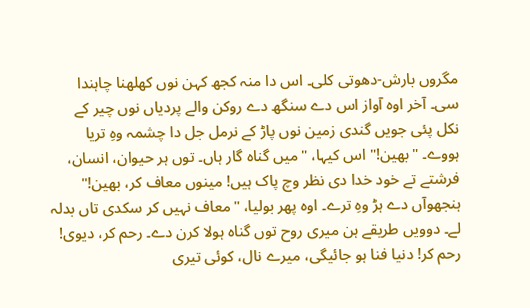مگروں بارش-دھوتی کلی۔ اس دا منہ کجھ کہن نوں کھلھنا چاہندا سی۔ آخر اوہ آواز اس دے سنگھ دے روکن والے پردیاں نوں چیر کے نکل پئی جویں گندی زمین نوں پاڑ کے نرمل جل دا چشمہ وہِ تریا ہووے۔ "بھین!" اس کیہا، "میں گناہ گار ہاں۔ توں ہر حیوان، انسان، فرشتے تے خود خدا دی نظر وچ پاک ہیں! مینوں معاف کر، بھین!" ہنجھوآں دے ہڑ وہِ ترے۔ اوہ پھر بولیا، "معاف نہیں کر سکدی تاں بدلہ لے۔ دوویں طریقے ہن میری روح توں گناہ ہولا کرن دے۔ رحم کر، دیوی! رحم کر! دنیا فنا ہو جائیگی، میرے نال، کوئی تیری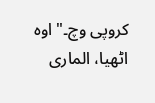کروپی وچ۔" اوہ اٹھیا، الماری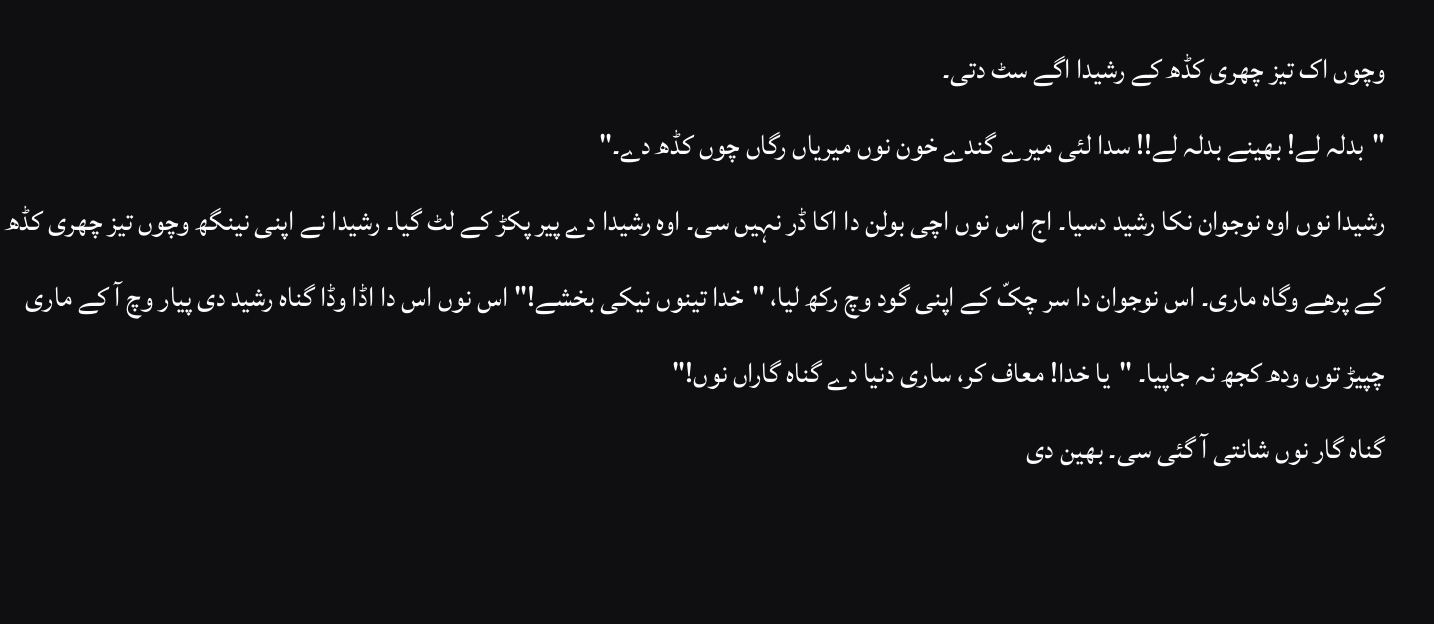وچوں اک تیز چھری کڈھ کے رشیدا اگے سٹ دتی۔
"بدلہ لے! بھینے بدلہ لے!! سدا لئی میرے گندے خون نوں میریاں رگاں چوں کڈھ دے۔"
رشیدا نوں اوہ نوجوان نکا رشید دسیا۔ اج اس نوں اچی بولن دا اکا ڈر نہیں سی۔ اوہ رشیدا دے پیر پکڑ کے لٹ گیا۔ رشیدا نے اپنی نینگھ وچوں تیز چھری کڈھ کے پرھے وگاہ ماری۔ اس نوجوان دا سر چکّ کے اپنی گود وچ رکھ لیا، "خدا تینوں نیکی بخشے!" اس نوں اس دا اڈا وڈا گناہ رشید دی پیار وچ آ کے ماری چپیڑ توں ودھ کجھ نہ جاپیا۔ "یا خدا! معاف کر، ساری دنیا دے گناہ گاراں نوں!"
گناہ گار نوں شانتی آ گئی سی۔ بھین دی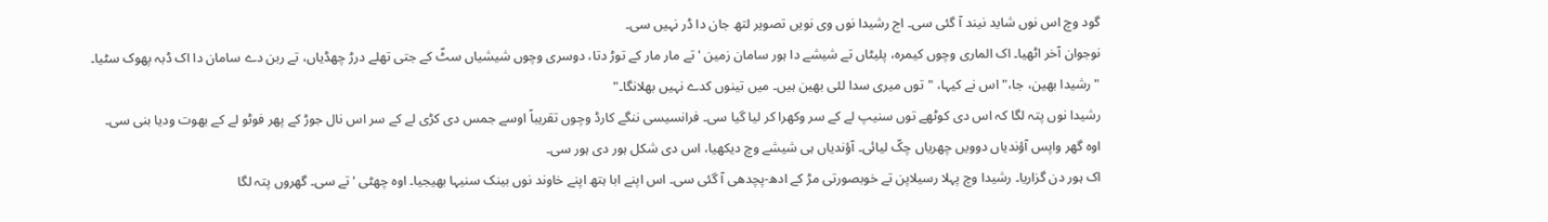گود وچ اس نوں شاید نیند آ گئی سی۔ اج رشیدا نوں وی نویں تصویر لتھ جان دا ڈر نہیں سی۔
نوجوان آخر اٹھیا۔ اک الماری وچوں کیمرہ، پلیٹاں تے شیشے دا ہور سامان زمین 'تے مار مار کے توڑ دتا، دوسری وچوں شیشیاں سٹّ کے جتی تھلے درڑ چھڈیاں، تے ربن دے سامان دا اک ڈبہ پھوک سٹیا۔
"رشیدا بھین، جا،" اس نے کیہا، "توں میری سدا لئی بھین ہیں۔ میں تینوں کدے نہیں بھلانگا۔"
رشیدا نوں پتہ لگا کہ اس دی کوٹھے توں سنیپ لے کے سر وکھرا کر لیا گیا سی۔ فرانسیسی ننگے کارڈ وچوں تقریباً اوسے جمس دی کڑی لے کے سر اس نال جوڑ کے پھر فوٹو لے کے بھوت ودیا بنی سی۔
اوہ گھر واپس آؤندیاں دوویں چھریاں چکّ لیائی۔ آؤندیاں ہی شیشے وچ دیکھیا، اس دی شکل ہور دی ہور سی۔
اک ہور دن گزاریا۔ رشیدا وچ پہلا رسیلاپن تے خوبصورتی مڑ کے ادھ-پچدھی آ گئی سی۔ اس اپنے ابا ہتھ اپنے خاوند نوں بینک سنیہا بھیجیا۔ اوہ چھٹی 'تے سی۔ گھروں پتہ لگا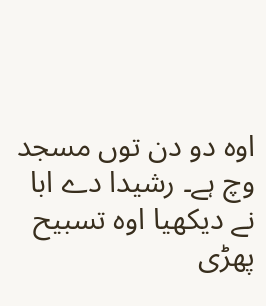اوہ دو دن توں مسجد وچ ہے۔ رشیدا دے ابا نے دیکھیا اوہ تسبیح پھڑی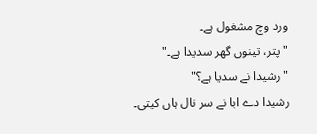ورد وچ مشغول ہے۔
"پتر، تینوں گھر سدیدا ہے۔"
"رشیدا نے سدیا ہے؟"
رشیدا دے ابا نے سر نال ہاں کیتی۔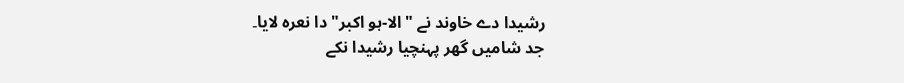رشیدا دے خاوند نے "الا-ہو اکبر" دا نعرہ لایا۔
جد شامیں گھر پہنچیا رشیدا نکے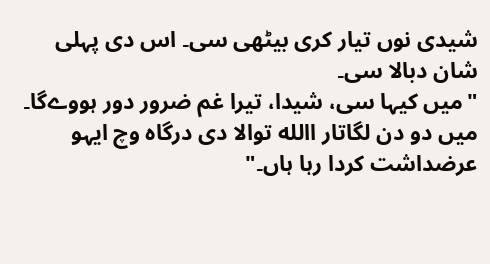شیدی نوں تیار کری بیٹھی سی۔ اس دی پہلی شان دبالا سی۔
"میں کیہا سی، شیدا، تیرا غم ضرور دور ہووےگا۔ میں دو دن لگاتار االله توالا دی درگاہ وچ ایہو عرضداشت کردا رہا ہاں۔"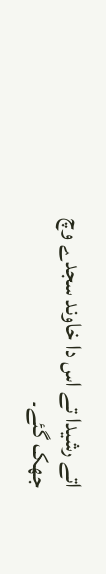اتے رشیدا تے اس دا خاوند سجدے وچ جھک گئے۔